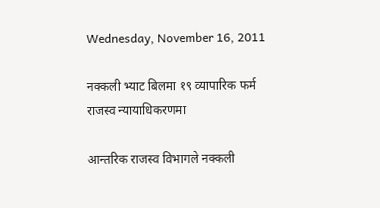Wednesday, November 16, 2011

नक्कली भ्याट बिलमा १९ व्यापारिक फर्म राजस्व न्यायाधिकरणमा

आन्तरिक राजस्व विभागले नक्कली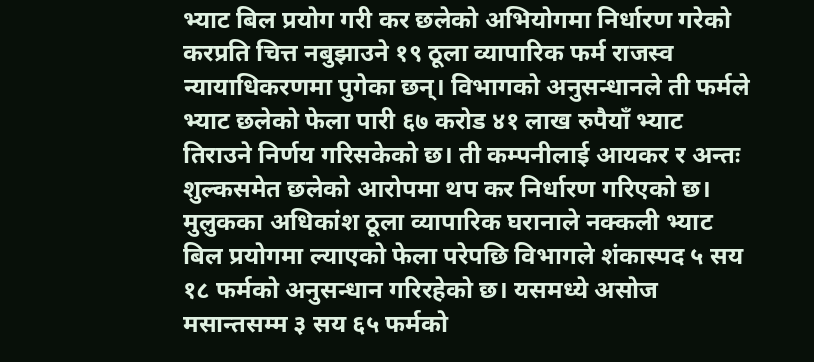भ्याट बिल प्रयोग गरी कर छलेको अभियोगमा निर्धारण गरेको करप्रति चित्त नबुझाउने १९ ठूला व्यापारिक फर्म राजस्व न्यायाधिकरणमा पुगेका छन्। विभागको अनुसन्धानले ती फर्मले भ्याट छलेको फेला पारी ६७ करोड ४१ लाख रुपैयाँ भ्याट तिराउने निर्णय गरिसकेको छ। ती कम्पनीलाई आयकर र अन्तः शुल्कसमेत छलेको आरोपमा थप कर निर्धारण गरिएको छ।  मुलुकका अधिकांश ठूला व्यापारिक घरानाले नक्कली भ्याट बिल प्रयोगमा ल्याएको फेला परेपछि विभागले शंकास्पद ५ सय १८ फर्मको अनुसन्धान गरिरहेको छ। यसमध्ये असोज मसान्तसम्म ३ सय ६५ फर्मको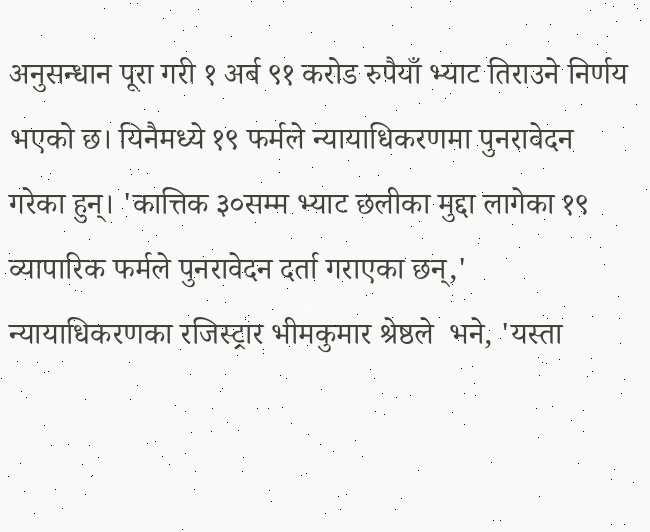अनुसन्धान पूरा गरी १ अर्ब ९१ करोड रुपैयाँ भ्याट तिराउने निर्णय भएको छ। यिनैमध्ये १९ फर्मले न्यायाधिकरणमा पुनरावेदन गरेका हुन्। 'कात्तिक ३०सम्म भ्याट छलीका मुद्दा लागेका १९ व्यापारिक फर्मले पुनरावेदन दर्ता गराएका छन्,' न्यायाधिकरणका रजिस्ट्रार भीमकुमार श्रेष्ठले  भने, 'यस्ता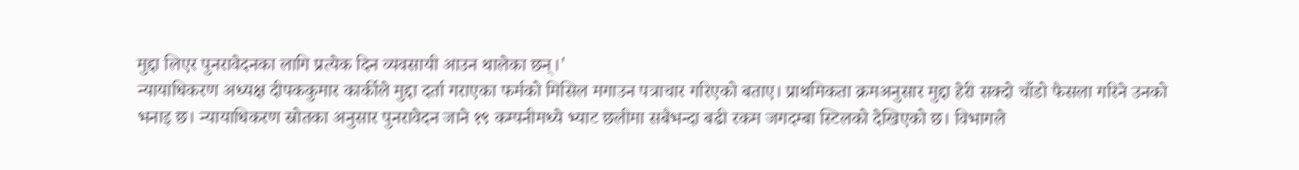मुद्दा लिएर पुनरावेदनका लागि प्रत्येक दिन व्यवसायी आउन थालेका छन्।'
न्यायाधिकरण अध्यक्ष दीपककुमार कार्कीले मुद्दा दर्ता गराएका फर्मको मिसिल मगाउन पत्राचार गरिएको बताए। प्राथमिकता क्रमअनुसार मुद्दा हेरी सक्दो चाँडो फैसला गरिने उनको भनाइ छ। न्यायाधिकरण स्रोतका अनुसार पुनरावेदन जाने १९ कम्पनीमध्ये भ्याट छलीमा सबैभन्दा बढी रकम जगदम्बा स्टिलको देखिएको छ। विभागले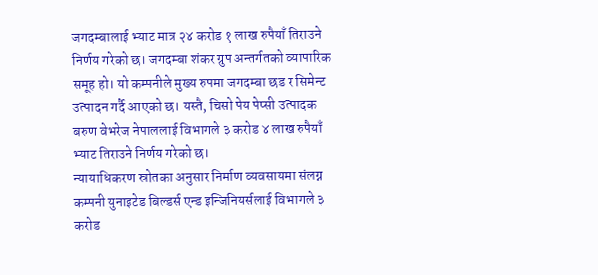जगदम्बालाई भ्याट मात्र २४ करोड १ लाख रुपैयाँ तिराउने निर्णय गरेको छ। जगदम्बा शंकर ग्रुप अन्तर्गतको व्यापारिक समूह हो। यो कम्पनीले मुख्य रुपमा जगदम्बा छड र सिमेन्ट उत्पादन गर्दै आएको छ। यस्तै, चिसो पेय पेप्सी उत्पादक बरुण वेभरेज नेपाललाई विभागले ३ करोड ४ लाख रुपैयाँ भ्याट तिराउने निर्णय गरेको छ।
न्यायाधिकरण स्रोतका अनुसार निर्माण व्यवसायमा संलग्न कम्पनी युनाइटेड बिल्डर्स एन्ड इन्जिनियर्सलाई विभागले ३ करोड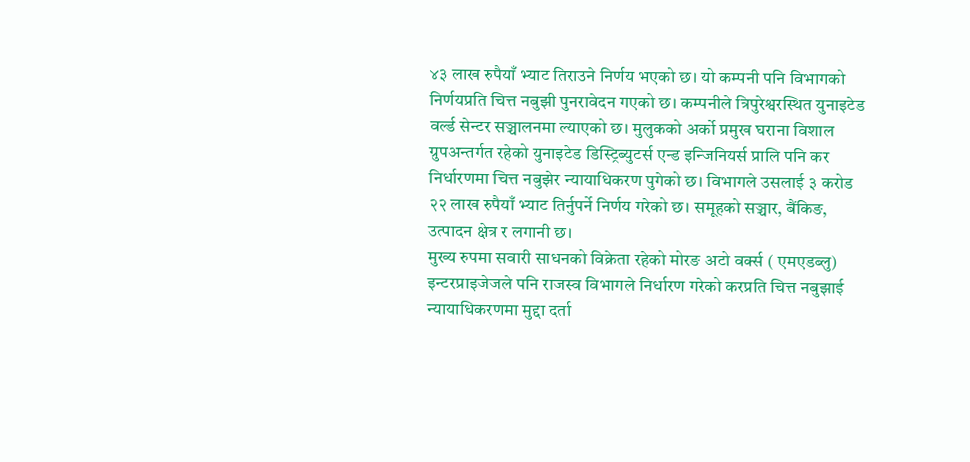४३ लाख रुपैयाँ भ्याट तिराउने निर्णय भएको छ। यो कम्पनी पनि विभागको निर्णयप्रति चित्त नबुझी पुनरावेदन गएको छ। कम्पनीले त्रिपुरेश्वरस्थित युनाइटेड वर्ल्ड सेन्टर सञ्चालनमा ल्याएको छ। मुलुकको अर्को प्रमुख घराना विशाल ग्रुपअन्तर्गत रहेको युनाइटेड डिस्ट्रिब्युटर्स एन्ड इन्जिनियर्स प्रालि पनि कर निर्धारणमा चित्त नबुझेर न्यायाधिकरण पुगेको छ। विभागले उसलाई ३ करोड २२ लाख रुपैयाँ भ्याट तिर्नुपर्ने निर्णय गरेको छ। समूहको सञ्चार, बैंकिङ, उत्पादन क्षेत्र र लगानी छ।
मुख्य रुपमा सवारी साधनको विक्रेता रहेको मोरङ अटो वर्क्स ( एमएडब्लु) इन्टरप्राइजेजले पनि राजस्व विभागले निर्धारण गरेको करप्रति चित्त नबुझाई न्यायाधिकरणमा मुद्दा दर्ता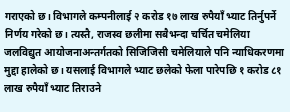गराएको छ। विभागले कम्पनीलाई २ करोड १७ लाख रुपैयाँ भ्याट तिर्नुपर्ने निर्णय गरेको छ। त्यस्तै, राजस्व छलीमा सबैभन्दा चर्चित चमेलिया जलविद्युत आयोजनाअन्तर्गतको सिजिजिसी चमेलियाले पनि न्याधिकरणमा मुद्दा हालेको छ। यसलाई विभागले भ्याट छलेको फेला पारेपछि १ करोड ८१ लाख रुपैयाँ भ्याट तिराउने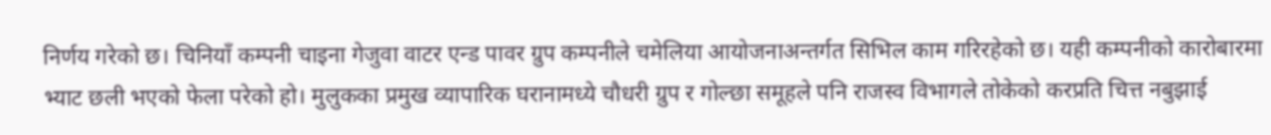निर्णय गरेको छ। चिनियाँ कम्पनी चाइना गेजुवा वाटर एन्ड पावर ग्रुप कम्पनीले चमेलिया आयोजनाअन्तर्गत सिभिल काम गरिरहेको छ। यही कम्पनीको कारोबारमा भ्याट छली भएको फेला परेको हो। मुलुकका प्रमुख व्यापारिक घरानामध्ये चौधरी ग्रुप र गोल्छा समूहले पनि राजस्व विभागले तोकेको करप्रति चित्त नबुझाई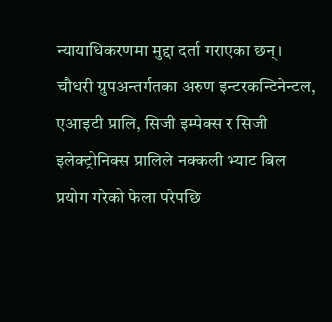न्यायाधिकरणमा मुद्दा दर्ता गराएका छन्। चौधरी ग्रुपअन्तर्गतका अरुण इन्टरकन्टिनेन्टल, एआइटी प्रालि, सिजी इम्पेक्स र सिजी इलेक्ट्रोनिक्स प्रालिले नक्कली भ्याट बिल प्रयोग गरेको फेला परेपछि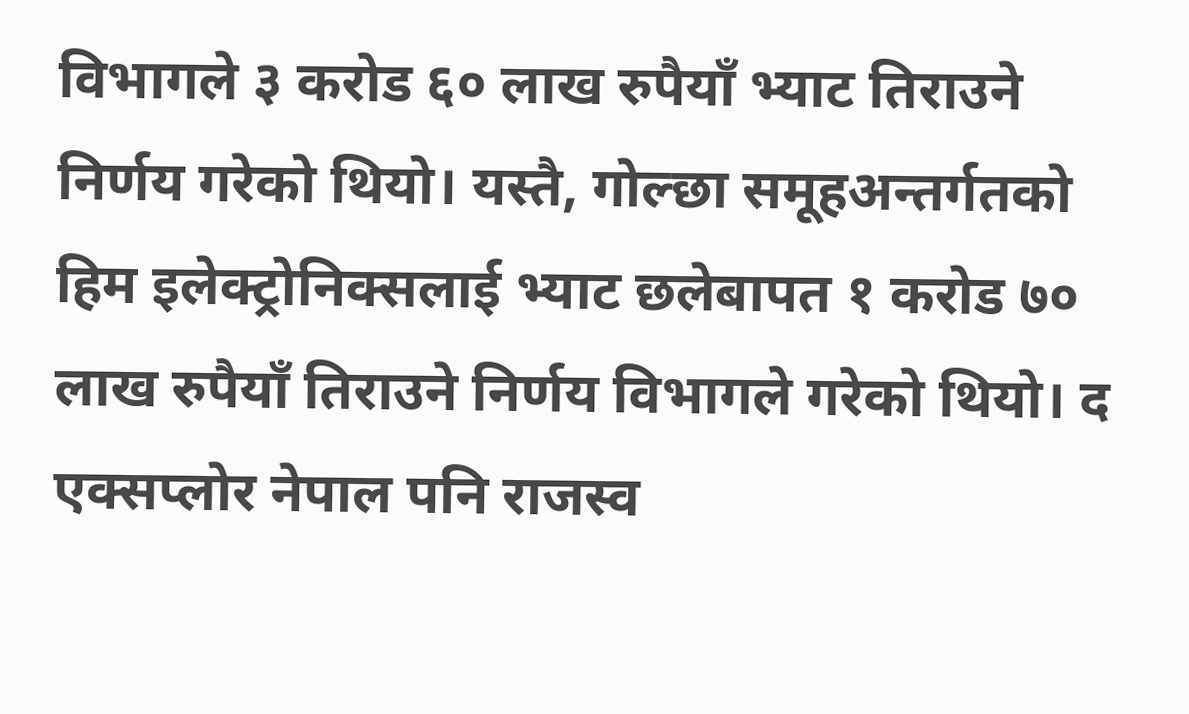विभागले ३ करोड ६० लाख रुपैयाँ भ्याट तिराउने निर्णय गरेको थियो। यस्तै, गोल्छा समूहअन्तर्गतको हिम इलेक्ट्रोनिक्सलाई भ्याट छलेबापत १ करोड ७० लाख रुपैयाँ तिराउने निर्णय विभागले गरेको थियो। द एक्सप्लोर नेपाल पनि राजस्व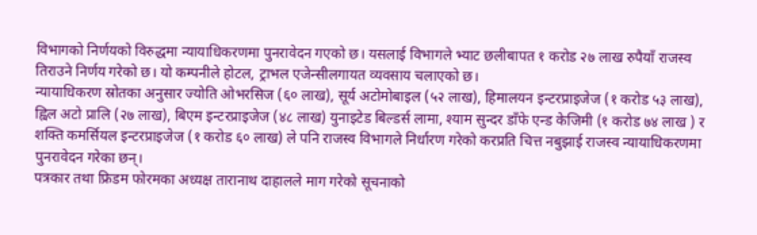विभागको निर्णयको विरुद्धमा न्यायाधिकरणमा पुनरावेदन गएको छ। यसलाई विभागले भ्याट छलीबापत १ करोड २७ लाख रुपैयाँ राजस्व तिराउने निर्णय गरेको छ। यो कम्पनीले होटल, ट्राभल एजेन्सीलगायत व्यवसाय चलाएको छ।
न्यायाधिकरण स्रोतका अनुसार ज्योति ओभरसिज (६० लाख), सूर्य अटोमोबाइल (५२ लाख), हिमालयन इन्टरप्राइजेज (१ करोड ५३ लाख), ह्विल अटो प्रालि (२७ लाख), बिएम इन्टरप्राइजेज (४८ लाख) युनाइटेड बिल्डर्स लामा, श्याम सुन्दर डाँफे एन्ड केजिमी (१ करोड ७४ लाख ) र शक्ति कमर्सियल इन्टरप्राइजेज (१ करोड ६० लाख) ले पनि राजस्व विभागले निर्धारण गरेको करप्रति चित्त नबुझाई राजस्व न्यायाधिकरणमा पुनरावेदन गरेका छन्।
पत्रकार तथा फ्रिडम फोरमका अध्यक्ष तारानाथ दाहालले माग गरेको सूचनाको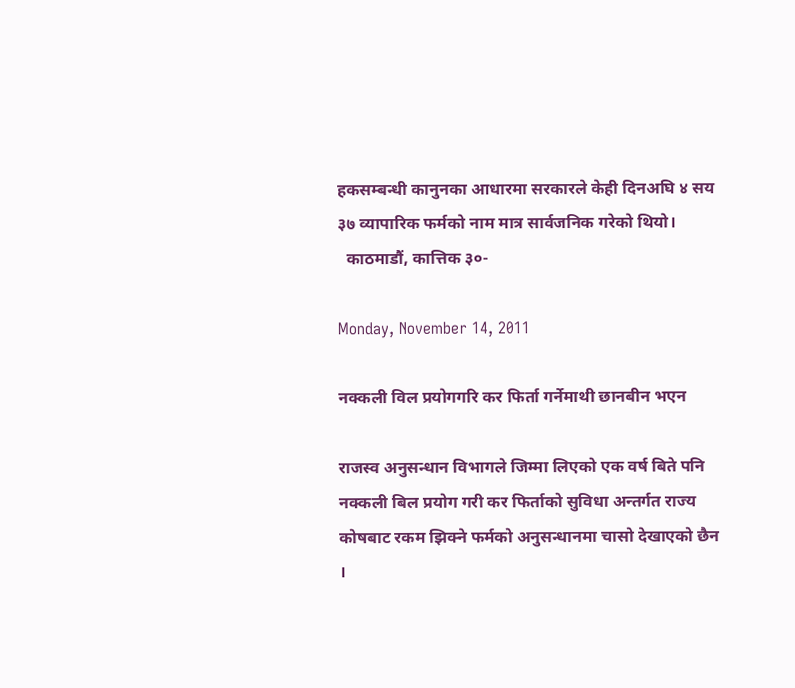हकसम्बन्धी कानुनका आधारमा सरकारले केही दिनअघि ४ सय ३७ व्यापारिक फर्मको नाम मात्र सार्वजनिक गरेको थियो।
  काठमाडौं, कात्तिक ३०-

Monday, November 14, 2011

नक्कली विल प्रयोगगरि कर फिर्ता गर्नेमाथी छानबीन भएन

राजस्व अनुसन्धान विभागले जिम्मा लिएको एक वर्ष बिते पनि नक्कली बिल प्रयोग गरी कर फिर्ताको सुविधा अन्तर्गत राज्य कोषबाट रकम झिक्ने फर्मको अनुसन्धानमा चासो देखाएको छैन ।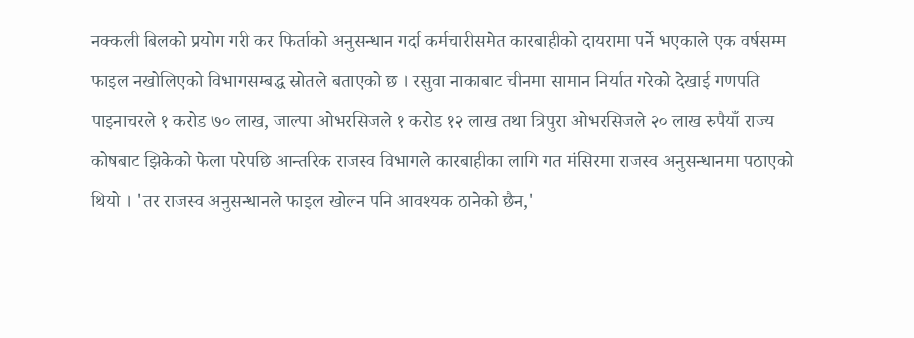नक्कली बिलको प्रयोग गरी कर फिर्ताको अनुसन्धान गर्दा कर्मचारीसमेत कारबाहीको दायरामा पर्ने भएकाले एक वर्षसम्म फाइल नखोलिएको विभागसम्बद्ध स्रोतले बताएको छ । रसुवा नाकाबाट चीनमा सामान निर्यात गरेको देखाई गणपति पाइनाचरले १ करोड ७० लाख, जाल्पा ओभरसिजले १ करोड १२ लाख तथा त्रिपुरा ओभरसिजले २० लाख रुपैयाँ राज्य कोषबाट झिकेको फेला परेपछि आन्तरिक राजस्व विभागले कारबाहीका लागि गत मंसिरमा राजस्व अनुसन्धानमा पठाएको थियो । 'तर राजस्व अनुसन्धानले फाइल खोल्न पनि आवश्यक ठानेको छैन,'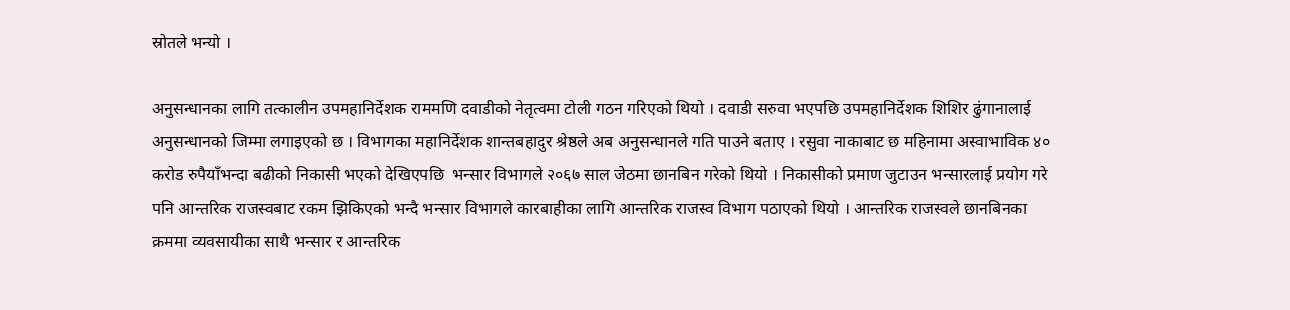स्रोतले भन्यो ।

अनुसन्धानका लागि तत्कालीन उपमहानिर्देशक राममणि दवाडीको नेतृत्वमा टोली गठन गरिएको थियो । दवाडी सरुवा भएपछि उपमहानिर्देशक शिशिर ढुंगानालाई अनुसन्धानको जिम्मा लगाइएको छ । विभागका महानिर्देशक शान्तबहादुर श्रेष्ठले अब अनुसन्धानले गति पाउने बताए । रसुवा नाकाबाट छ महिनामा अस्वाभाविक ४० करोड रुपैयाँभन्दा बढीको निकासी भएको देखिएपछि  भन्सार विभागले २०६७ साल जेठमा छानबिन गरेको थियो । निकासीको प्रमाण जुटाउन भन्सारलाई प्रयोग गरे पनि आन्तरिक राजस्वबाट रकम झिकिएको भन्दै भन्सार विभागले कारबाहीका लागि आन्तरिक राजस्व विभाग पठाएको थियो । आन्तरिक राजस्वले छानबिनका क्रममा व्यवसायीका साथै भन्सार र आन्तरिक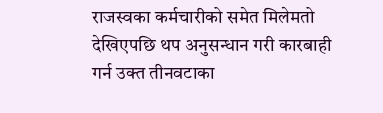राजस्वका कर्मचारीको समेत मिलेमतो देखिएपछि थप अनुसन्धान गरी कारबाही गर्न उक्त तीनवटाका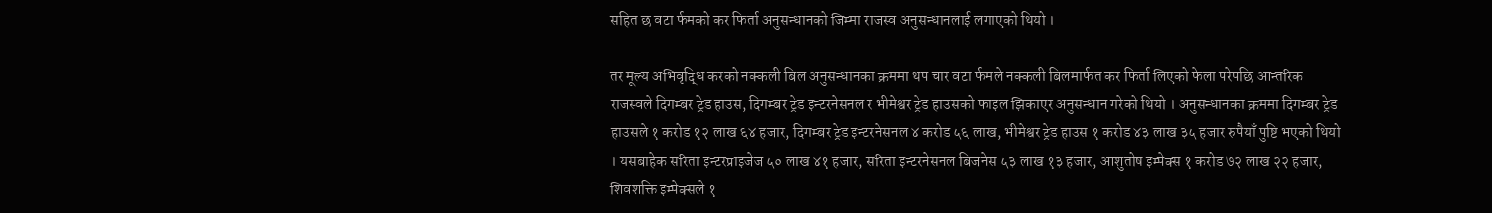सहित छ वटा र्फमको कर फिर्ता अनुसन्धानको जिम्मा राजस्व अनुसन्धानलाई लगाएको थियो ।

तर मूल्य अभिवृद्धि करको नक्कली बिल अनुसन्धानका क्रममा थप चार वटा र्फमले नक्कली बिलमार्फत कर फिर्ता लिएको फेला परेपछि आन्तरिक राजस्वले दिगम्बर ट्रेड हाउस, दिगम्बर ट्रेड इन्टरनेसनल र भीमेश्वर ट्रेड हाउसको फाइल झिकाएर अनुसन्धान गरेको थियो । अनुसन्धानका क्रममा दिगम्बर ट्रेड हाउसले १ करोड १२ लाख ६४ हजार, दिगम्बर ट्रेड इन्टरनेसनल ४ करोड ५६ लाख, भीमेश्वर ट्रेड हाउस १ करोड ४३ लाख ३५ हजार रुपैयाँ पुष्टि भएको थियो । यसबाहेक सरिता इन्टरप्राइजेज ५० लाख ४१ हजार, सरिता इन्टरनेसनल बिजनेस ५३ लाख १३ हजार, आशुतोष इम्पेक्स १ करोड ७२ लाख २२ हजार, शिवशक्ति इम्पेक्सले १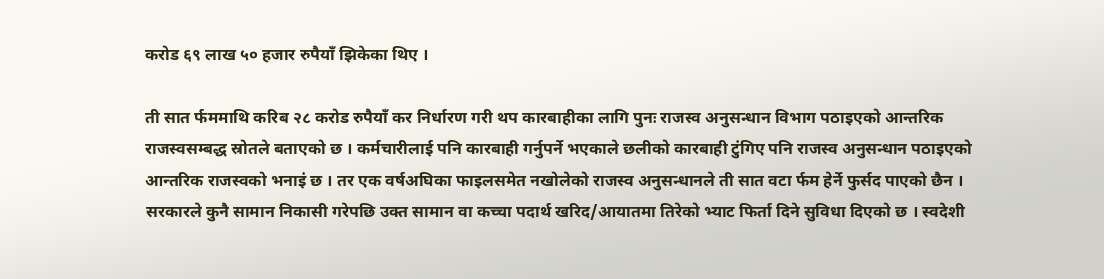करोड ६९ लाख ५० हजार रुपैयाँ झिकेका थिए ।

ती सात र्फममाथि करिब २८ करोड रुपैयाँ कर निर्धारण गरी थप कारबाहीका लागि पुनः राजस्व अनुसन्धान विभाग पठाइएको आन्तरिक राजस्वसम्बद्ध स्रोतले बताएको छ । कर्मचारीलाई पनि कारबाही गर्नुपर्ने भएकाले छलीको कारबाही टुंगिए पनि राजस्व अनुसन्धान पठाइएको आन्तरिक राजस्वको भनाइं छ । तर एक वर्षअघिका फाइलसमेत नखोलेको राजस्व अनुसन्धानले ती सात वटा र्फम हेर्ने फुर्सद पाएको छैन ।
सरकारले कुनै सामान निकासी गरेपछि उक्त सामान वा कच्चा पदार्थ खरिद/आयातमा तिरेको भ्याट फिर्ता दिने सुविधा दिएको छ । स्वदेशी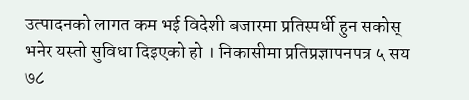उत्पादनको लागत कम भई विदेशी बजारमा प्रतिस्पर्धी हुन सकोस् भनेर यस्तो सुविधा दिइएको हो । निकासीमा प्रतिप्रज्ञापनपत्र ५ सय ७८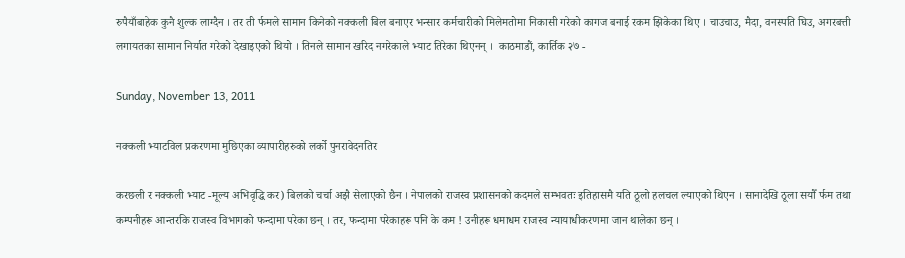रुपैयाँबाहेक कुनै शुल्क लाग्दैन । तर ती र्फमले सामान किनेको नक्कली बिल बनाएर भन्सार कर्मचारीको मिलेमतोमा निकासी गरेको कागज बनाई रकम झिकेका थिए । चाउचाउ, मैदा, वनस्पति घिउ, अगरबत्ती लगायतका सामान निर्यात गरेको देखाइएको थियो । तिनले सामान खरिद नगरेकाले भ्याट तिरेका थिएनन् ।  काठमाडौं, कार्तिक २७ -

Sunday, November 13, 2011

नक्कली भ्याटविल प्रकरणमा मुछिएका व्यापारीहरुको लर्को पुनरावेदनतिर

करछली र नक्कली भ्याट -मूल्य अभिवृद्धि कर) बिलको चर्चा अझै सेलाएको छैन । नेपालको राजस्व प्रशासनको कदमले सम्भवतः इतिहासमै यति ठूलो हलचल ल्याएको थिएन । सानादेखि ठूला सयौँ र्फम तथा कम्पनीहरू आन्तरकि राजस्व विभागको फन्दामा परेका छन् । तर, फन्दामा परेकाहरू पनि के कम ! उनीहरू धमाधम राजस्व न्यायाधीकरणमा जान थालेका छन् ।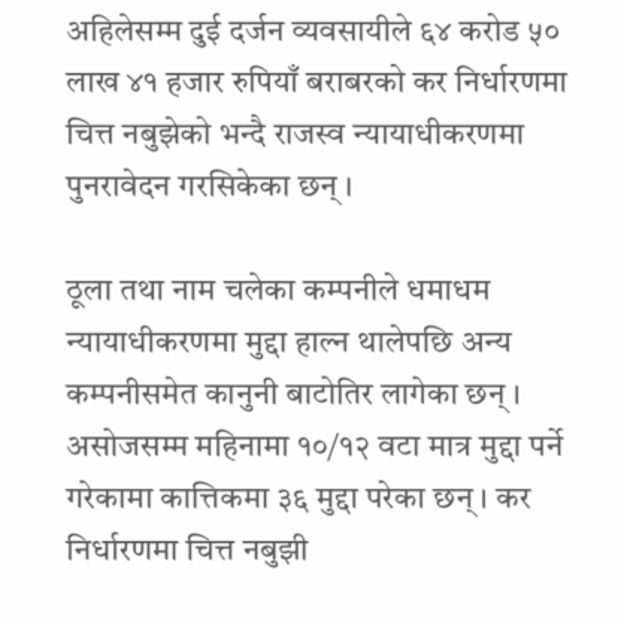अहिलेसम्म दुई दर्जन व्यवसायीले ६४ करोड ५० लाख ४१ हजार रुपियाँ बराबरको कर निर्धारणमा चित्त नबुझेको भन्दै राजस्व न्यायाधीकरणमा पुनरावेदन गरसिकेका छन् ।

ठूला तथा नाम चलेका कम्पनीले धमाधम न्यायाधीकरणमा मुद्दा हाल्न थालेपछि अन्य कम्पनीसमेत कानुनी बाटोतिर लागेका छन् । असोजसम्म महिनामा १०/१२ वटा मात्र मुद्दा पर्ने गरेकामा कात्तिकमा ३६ मुद्दा परेका छन् । कर निर्धारणमा चित्त नबुझी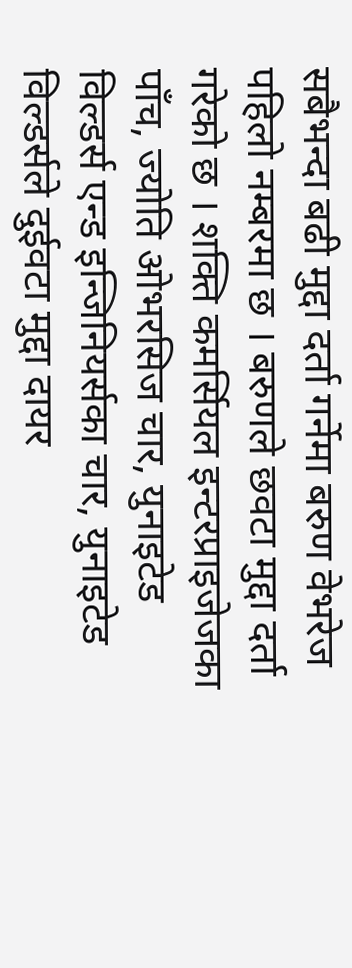सबैभन्दा बढी मुद्दा दर्ता गर्नेमा बरुण वेभरेज पहिलो नम्बरमा छ । बरुणले छवटा मुद्दा दर्ता गरेको छ । शक्ति कमर्सियल इन्टरप्राइजेजका पाँच, ज्योति ओभरसिज चार, युनाइटेड विल्डर्स एन्ड इन्जिनियर्सका चार, युनाइटेड विल्डर्सले दुईवटा मुद्दा दायर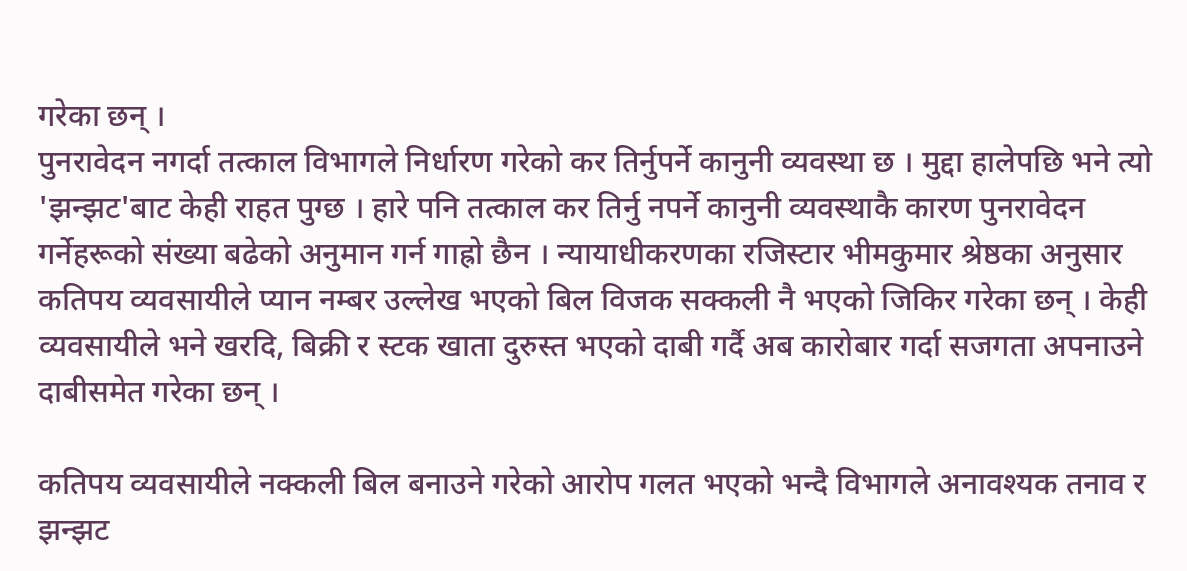गरेका छन् ।
पुनरावेदन नगर्दा तत्काल विभागले निर्धारण गरेको कर तिर्नुपर्ने कानुनी व्यवस्था छ । मुद्दा हालेपछि भने त्यो 'झन्झट'बाट केही राहत पुग्छ । हारे पनि तत्काल कर तिर्नु नपर्ने कानुनी व्यवस्थाकै कारण पुनरावेदन गर्नेहरूको संख्या बढेको अनुमान गर्न गाह्रो छैन । न्यायाधीकरणका रजिस्टार भीमकुमार श्रेष्ठका अनुसार कतिपय व्यवसायीले प्यान नम्बर उल्लेख भएको बिल विजक सक्कली नै भएको जिकिर गरेका छन् । केही व्यवसायीले भने खरदि, बिक्री र स्टक खाता दुरुस्त भएको दाबी गर्दै अब कारोबार गर्दा सजगता अपनाउने दाबीसमेत गरेका छन् ।

कतिपय व्यवसायीले नक्कली बिल बनाउने गरेको आरोप गलत भएको भन्दै विभागले अनावश्यक तनाव र झन्झट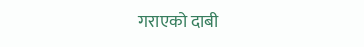गराएको दाबी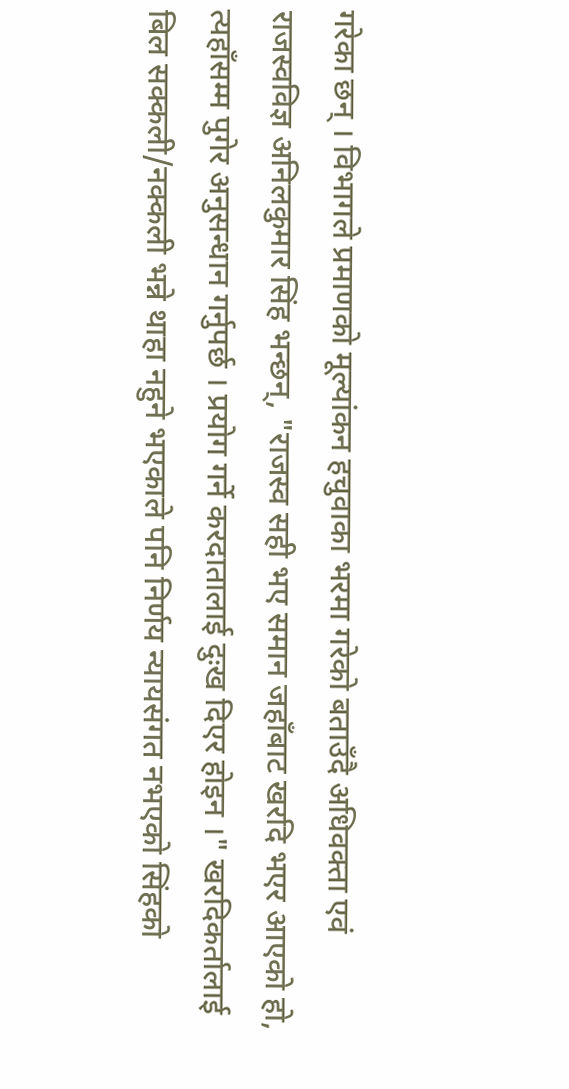गरेका छन् । विभागले प्रमाणको मूल्यांकन हचुवाका भरमा गरेको बताउँदै अधिवक्ता एवं राजस्वविज्ञ अनिलकुमार सिंह भन्छन्, "राजस्व सही भए समान जहाँबाट खरदि भएर आएको हो, त्यहाँसम्म पुगेर अनुसन्धान गर्नुपर्छ । प्रयोग गर्ने करदातालाई दुःख दिएर होइन ।" खरदिकर्तालाई बिल सक्कली/नक्कली भन्ने थाहा नहुने भएकाले पनि निर्णय न्यायसंगत नभएको सिंहको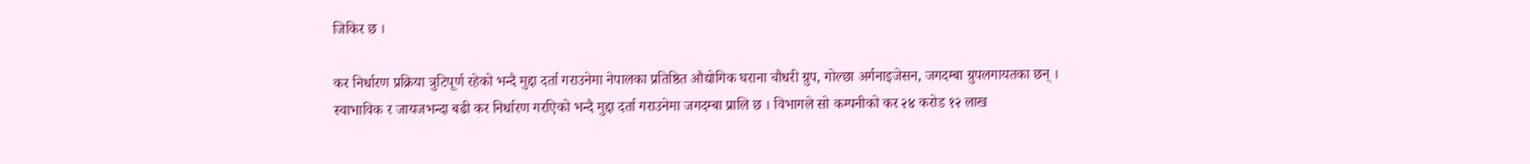जिकिर छ ।

कर निर्धारण प्रक्रिया त्रुटिपूर्ण रहेको भन्दै मुद्दा दर्ता गराउनेमा नेपालका प्रतिष्ठित औद्योगिक घराना चौधरी ग्रुप, गोल्छा अर्गनाइजेसन, जगदम्बा ग्रुपलगायतका छन् । स्वाभाविक र जायजभन्दा बढी कर निर्धारण गरएिको भन्दै मुद्दा दर्ता गराउनेमा जगदम्बा प्रालि छ । विभागले सो कम्पनीको कर २४ करोड १२ लाख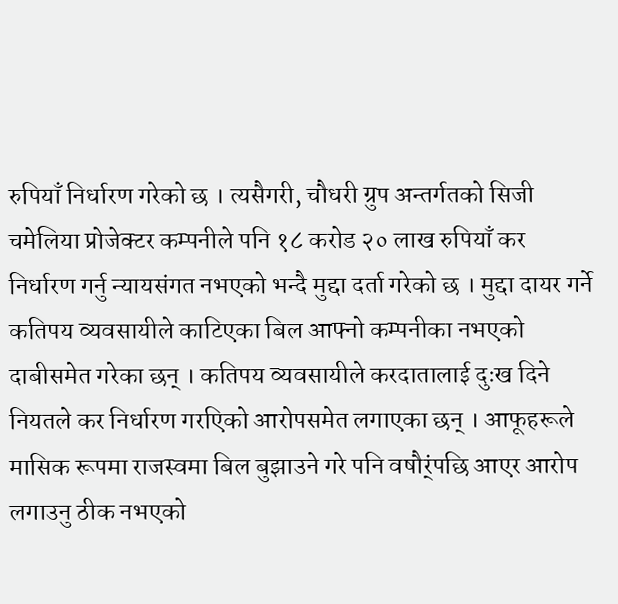रुपियाँ निर्धारण गरेको छ । त्यसैगरी, चौधरी ग्रुप अन्तर्गतको सिजी चमेलिया प्रोजेक्टर कम्पनीले पनि १८ करोड २० लाख रुपियाँ कर निर्धारण गर्नु न्यायसंगत नभएको भन्दै मुद्दा दर्ता गरेको छ । मुद्दा दायर गर्ने कतिपय व्यवसायीले काटिएका बिल आफ्नो कम्पनीका नभएको दाबीसमेत गरेका छन् । कतिपय व्यवसायीले करदातालाई दुःख दिने नियतले कर निर्धारण गरएिको आरोपसमेत लगाएका छन् । आफूहरूले मासिक रूपमा राजस्वमा बिल बुझाउने गरे पनि वषौर्ंपछि आएर आरोप लगाउनु ठीक नभएको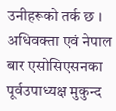उनीहरूको तर्क छ । अधिवक्ता एवं नेपाल बार एसोसिएसनका पूर्वउपाध्यक्ष मुकुन्द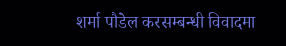शर्मा पौडेल करसम्बन्धी विवादमा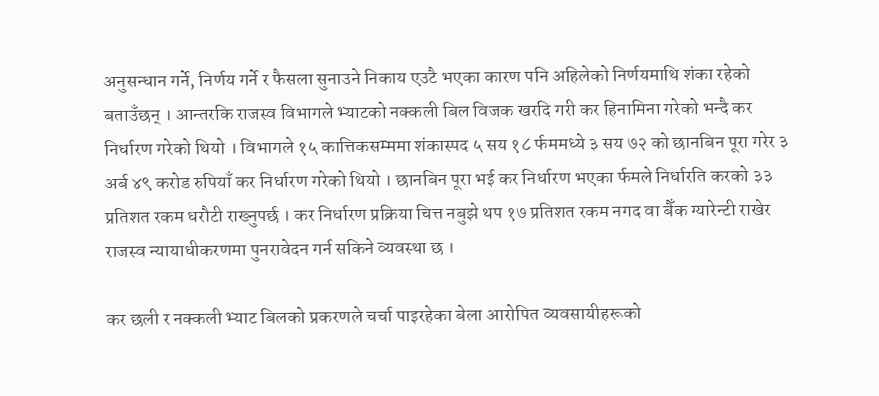अनुसन्धान गर्ने, निर्णय गर्ने र फैसला सुनाउने निकाय एउटै भएका कारण पनि अहिलेको निर्णयमाथि शंका रहेको बताउँछन् । आन्तरकि राजस्व विभागले भ्याटको नक्कली बिल विजक खरदि गरी कर हिनामिना गरेको भन्दै कर निर्धारण गरेको थियो । विभागले १५ कात्तिकसम्ममा शंकास्पद ५ सय १८ र्फममध्ये ३ सय ७२ को छानबिन पूरा गरेर ३ अर्ब ४९ करोड रुपियाँ कर निर्धारण गरेको थियो । छानबिन पूरा भई कर निर्धारण भएका र्फमले निर्धारति करको ३३ प्रतिशत रकम धरौटी राख्नुपर्छ । कर निर्धारण प्रक्रिया चित्त नबुझे थप १७ प्रतिशत रकम नगद वा बैँक ग्यारेन्टी राखेर राजस्व न्यायाधीकरणमा पुनरावेदन गर्न सकिने व्यवस्था छ ।

कर छली र नक्कली भ्याट बिलको प्रकरणले चर्चा पाइरहेका बेला आरोपित व्यवसायीहरूको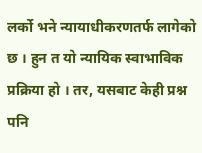लर्को भने न्यायाधीकरणतर्फ लागेको छ । हुन त यो न्यायिक स्वाभाविक प्रक्रिया हो । तर, यसबाट केही प्रश्न पनि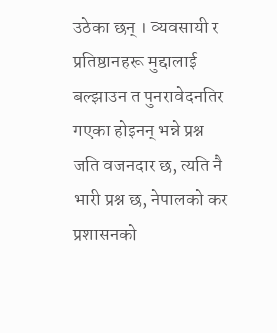उठेका छन् । व्यवसायी र प्रतिष्ठानहरू मुद्दालाई बल्झाउन त पुनरावेदनतिर गएका होइनन् भन्ने प्रश्न जति वजनदार छ, त्यति नै भारी प्रश्न छ, नेपालको कर प्रशासनको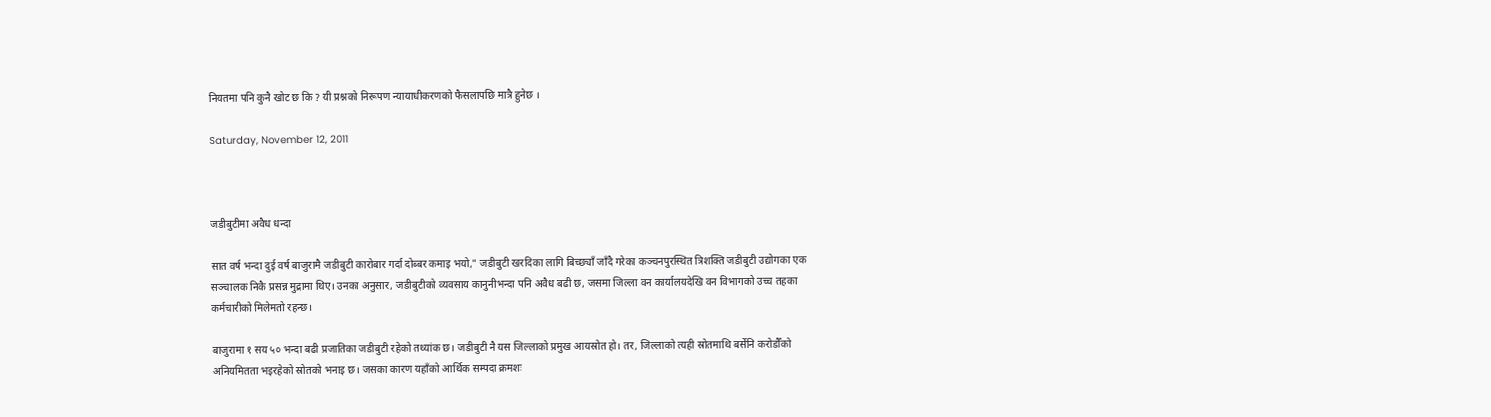नियतमा पनि कुनै खोट छ कि ? यी प्रश्नको निरूपण न्यायाधीकरणको फैसलापछि मात्रै हुनेछ ।

Saturday, November 12, 2011



जडीबुटीमा अवैध धन्दा

सात वर्ष भन्दा दुई वर्ष बाजुरामै जडीबुटी कारोबार गर्दा दोब्बर कमाइ भयो," जडीबुटी खरदिका लागि बिच्छ्याँ जाँदै गरेका कञ्चनपुरस्थित त्रिशक्ति जडीबुटी उद्योगका एक सञ्चालक निकै प्रसन्न मुद्रामा थिए। उनका अनुसार, जडीबुटीको व्यवसाय कानुनीभन्दा पनि अवैध बढी छ, जसमा जिल्ला वन कार्यालयदेखि वन विभागको उच्च तहका कर्मचारीको मिलेमतो रहन्छ।

बाजुरामा १ सय ५० भन्दा बढी प्रजातिका जडीबुटी रहेको तथ्यांक छ। जडीबुटी नै यस जिल्लाको प्रमुख आयस्रोत हो। तर, जिल्लाको त्यही स्रोतमाथि बर्सेनि करोडौँको अनियमितता भइरहेको स्रोतको भनाइ छ। जसका कारण यहाँको आर्थिक सम्पदा क्रमशः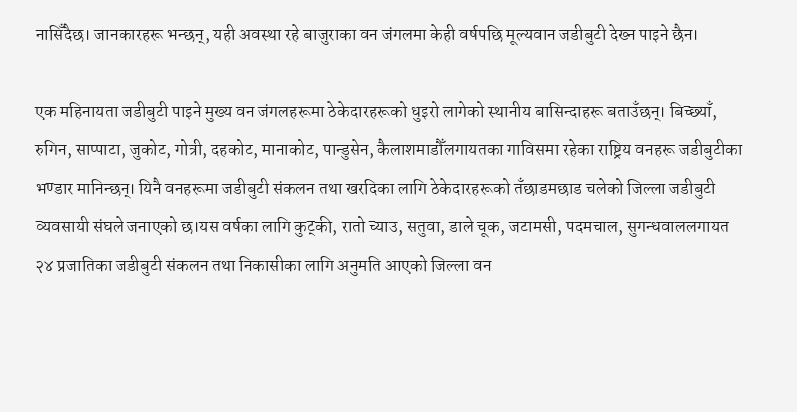नासिँदैछ। जानकारहरू भन्छन्, यही अवस्था रहे बाजुराका वन जंगलमा केही वर्षपछि मूल्यवान जडीबुटी देख्न पाइने छैन।

एक महिनायता जडीबुटी पाइने मुख्य वन जंगलहरूमा ठेकेदारहरूको धुइरो लागेको स्थानीय बासिन्दाहरू बताउँछन्। बिच्छ्याँ, रुगिन, साप्पाटा, जुकोट, गोत्री, दहकोट, मानाकोट, पान्डुसेन, कैलाशमाडौँलगायतका गाविसमा रहेका राष्ट्रिय वनहरू जडीबुटीका भण्डार मानिन्छन्। यिनै वनहरूमा जडीबुटी संकलन तथा खरदिका लागि ठेकेदारहरूको तँछाडमछाड चलेको जिल्ला जडीबुटी व्यवसायी संघले जनाएको छ।यस वर्षका लागि कुट्की, रातो च्याउ, सतुवा, डाले चूक, जटामसी, पदमचाल, सुगन्धवाललगायत २४ प्रजातिका जडीबुटी संकलन तथा निकासीका लागि अनुमति आएको जिल्ला वन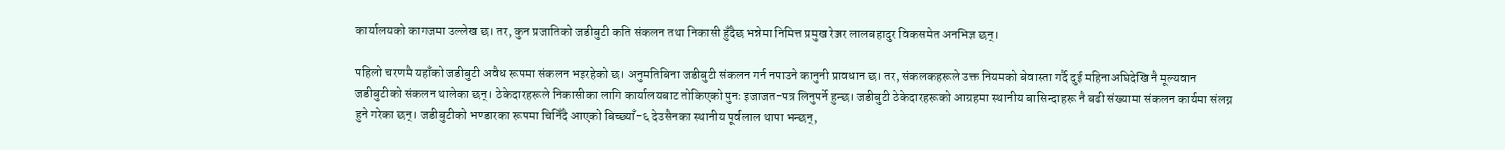कार्यालयको कागजमा उल्लेख छ। तर, कुन प्रजातिको जडीबुटी कति संकलन तथा निकासी हुँदैछ भन्नेमा निमित्त प्रमुख रेञ्जर लालबहादुर विकसमेत अनभिज्ञ छन्।

पहिलो चरणमै यहाँको जडीबुटी अवैध रूपमा संकलन भइरहेको छ। अनुमतिबिना जडीबुटी संकलन गर्न नपाउने कानुनी प्रावधान छ। तर, संकलकहरूले उक्त नियमको बेवास्ता गर्दै दुई महिनाअघिदेखि नै मूल्यवान जडीबुटीको संकलन थालेका छन्। ठेकेदारहरूले निकासीका लागि कार्यालयबाट तोकिएको पुनः इजाजत-पत्र लिनुपर्ने हुन्छ। जडीबुटी ठेकेदारहरूको आग्रहमा स्थानीय बासिन्दाहरू नै बढी संख्यामा संकलन कार्यमा संलग्न हुने गरेका छन्। जडीबुटीको भण्डारका रूपमा चिनिँदै आएको बिच्छ्याँ-६ देउसैनका स्थानीय पूर्वलाल थापा भन्छन्,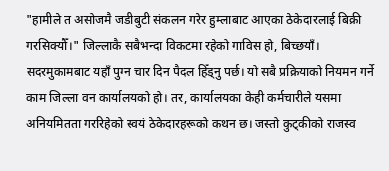"हामीले त असोजमै जडीबुटी संकलन गरेर हुम्लाबाट आएका ठेकेदारलाई बिक्री गरसिक्यौँ।" जिल्लाकै सबैभन्दा विकटमा रहेको गाविस हो, बिच्छयाँ। सदरमुकामबाट यहाँ पुग्न चार दिन पैदल हिँड्नु पर्छ। यो सबै प्रक्रियाको नियमन गर्ने काम जिल्ला वन कार्यालयको हो। तर, कार्यालयका केही कर्मचारीले यसमा अनियमितता गररिहेको स्वयं ठेकेदारहरूको कथन छ। जस्तो कुट्कीको राजस्व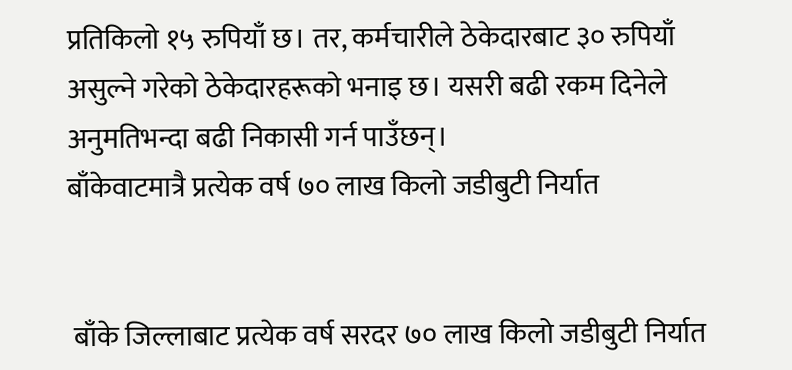प्रतिकिलो १५ रुपियाँ छ। तर, कर्मचारीले ठेकेदारबाट ३० रुपियाँ असुल्ने गरेको ठेकेदारहरूको भनाइ छ। यसरी बढी रकम दिनेले अनुमतिभन्दा बढी निकासी गर्न पाउँछन्।
बाँकेवाटमात्रै प्रत्येक वर्ष ७० लाख किलो जडीबुटी निर्यात


 बाँके जिल्लाबाट प्रत्येक वर्ष सरदर ७० लाख किलो जडीबुटी निर्यात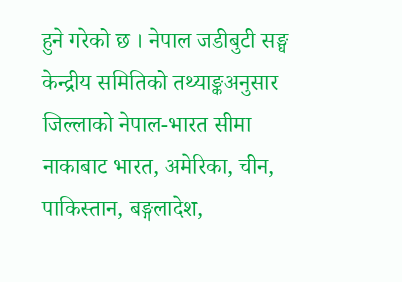हुने गरेको छ । नेपाल जडीबुटी सङ्घ केन्द्रीय समितिको तथ्याङ्कअनुसार जिल्लाको नेपाल-भारत सीमा नाकाबाट भारत, अमेरिका, चीन, पाकिस्तान, बङ्गलादेश,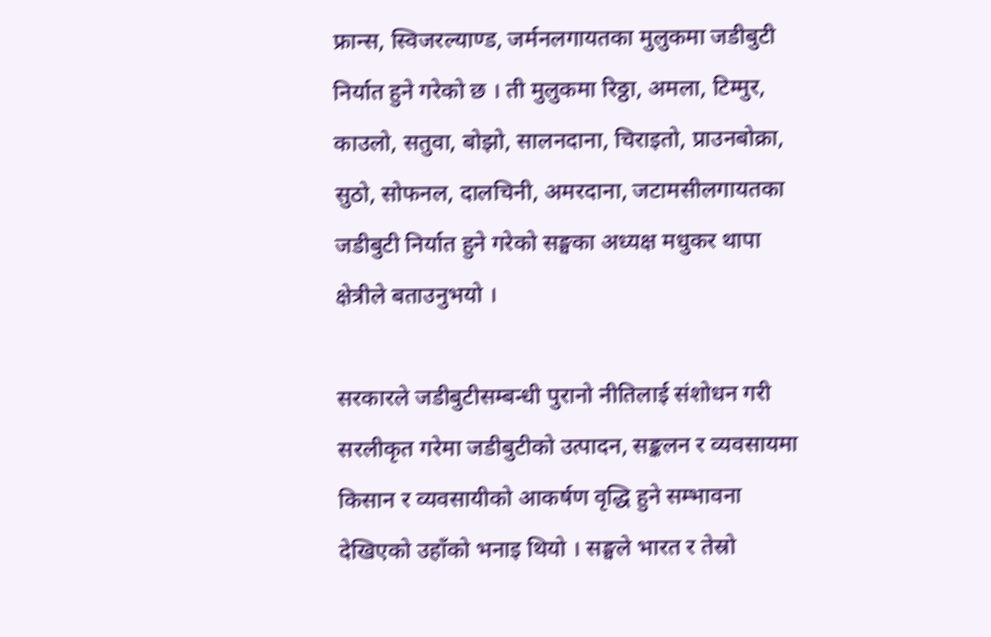फ्रान्स, स्विजरल्याण्ड, जर्मनलगायतका मुलुकमा जडीबुटी निर्यात हुने गरेको छ । ती मुलुकमा रिठ्ठा, अमला, टिम्मुर, काउलो, सतुवा, बोझो, सालनदाना, चिराइतो, प्राउनबोक्रा, सुठो, सोफनल, दालचिनी, अमरदाना, जटामसीलगायतका जडीबुटी निर्यात हुने गरेको सङ्घका अध्यक्ष मधुकर थापा क्षेत्रीले बताउनुभयो ।

सरकारले जडीबुटीसम्बन्धी पुरानो नीतिलाई संशोधन गरी सरलीकृत गरेमा जडीबुटीको उत्पादन, सङ्कलन र व्यवसायमा किसान र व्यवसायीको आकर्षण वृद्धि हुने सम्भावना देखिएको उहाँको भनाइ थियो । सङ्घले भारत र तेस्रो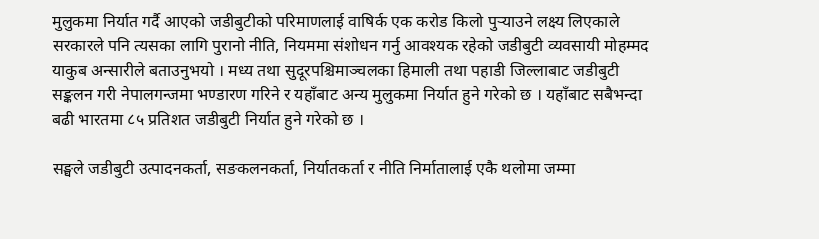मुलुकमा निर्यात गर्दै आएको जडीबुटीको परिमाणलाई वाषिर्क एक करोड किलो पुर्‍याउने लक्ष्य लिएकाले सरकारले पनि त्यसका लागि पुरानो नीति, नियममा संशोधन गर्नु आवश्यक रहेको जडीबुटी व्यवसायी मोहम्मद याकुब अन्सारीले बताउनुभयो । मध्य तथा सुदूरपश्चिमाञ्चलका हिमाली तथा पहाडी जिल्लाबाट जडीबुटी सङ्कलन गरी नेपालगन्जमा भण्डारण गरिने र यहाँबाट अन्य मुलुकमा निर्यात हुने गरेको छ । यहाँबाट सबैभन्दा बढी भारतमा ८५ प्रतिशत जडीबुटी निर्यात हुने गरेको छ ।

सङ्घले जडीबुटी उत्पादनकर्ता, सङकलनकर्ता, निर्यातकर्ता र नीति निर्मातालाई एकै थलोमा जम्मा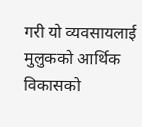गरी यो व्यवसायलाई मुलुकको आर्थिक विकासको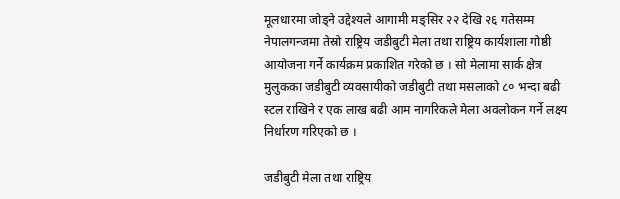मूलधारमा जोड्ने उद्देश्यले आगामी मङ्सिर २२ देखि २६ गतेसम्म नेपालगन्जमा तेस्रो राष्ट्रिय जडीबुटी मेला तथा राष्ट्रिय कार्यशाला गोष्ठी आयोजना गर्ने कार्यक्रम प्रकाशित गरेको छ । सो मेलामा सार्क क्षेत्र मुलुकका जडीबुटी व्यवसायीको जडीबुटी तथा मसलाको ८० भन्दा बढी स्टल राखिने र एक लाख बढी आम नागरिकले मेला अवलोकन गर्ने लक्ष्य निर्धारण गरिएको छ ।

जडीबुटी मेला तथा राष्ट्रिय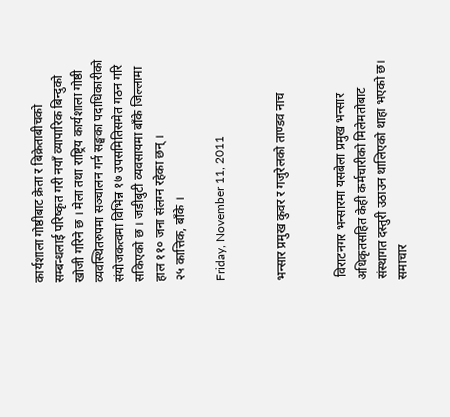कार्यशाला गोष्ठीबाट क्रेता र बिक्रेताबीचको सम्बन्धलाई परिष्कृत गरी नयाँ व्यापारिक बिन्दुको खोजी गरिने छ । मेला तथा राष्ट्रिय कार्यशाला गोष्ठी व्यवस्थितरुपमा सञ्चालन गर्न सङ्घका पदाधिकारीको संयोजकत्वमा विभिन्न १७ उपसमितिसमेत गठन गरि सकिएको छ । जडीबुटी व्यवसायमा बाँके जिल्लामा हाल ११० जना संलग्न रहेका छन् ।                                    २५ कात्तिक, बाँके ।

Friday, November 11, 2011


भन्सार प्रमुख कुवर र गजुरेलको ताण्डव नाच


 विराटनगर भन्सारमा यसबेला प्रमुख भन्सार अधिकृतसहित केही कर्मचारीको मिलेमतोबाट संस्थागत दस्तुरी उठाउन थालिएको थाहा भएको छ। समाचार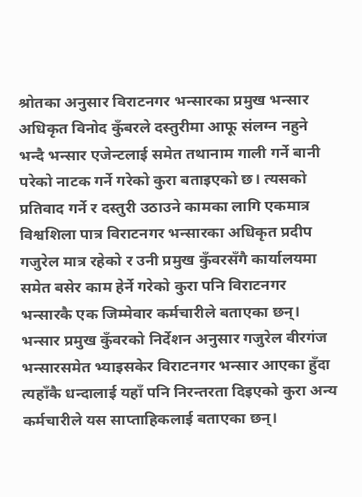श्रोतका अनुसार विराटनगर भन्सारका प्रमुख भन्सार अधिकृत विनोद कुँबरले दस्तुरीमा आफू संलग्न नहुने भन्दै भन्सार एजेन्टलाई समेत तथानाम गाली गर्ने बानी परेको नाटक गर्ने गरेको कुरा बताइएको छ। त्यसको प्रतिवाद गर्ने र दस्तुरी उठाउने कामका लागि एकमात्र विश्वशिला पात्र विराटनगर भन्सारका अधिकृत प्रदीप गजुरेल मात्र रहेको र उनी प्रमुख कुँवरसँगै कार्यालयमा समेत बसेर काम हेर्ने गरेको कुरा पनि विराटनगर भन्सारकै एक जिम्मेवार कर्मचारीले बताएका छन्।
भन्सार प्रमुख कुँवरको निर्देशन अनुसार गजुरेल वीरगंज भन्सारसमेत भ्याइसकेर विराटनगर भन्सार आएका हुँदा त्यहाँकै धन्दालाई यहाँ पनि निरन्तरता दिइएको कुरा अन्य कर्मचारीले यस साप्ताहिकलाई बताएका छन्।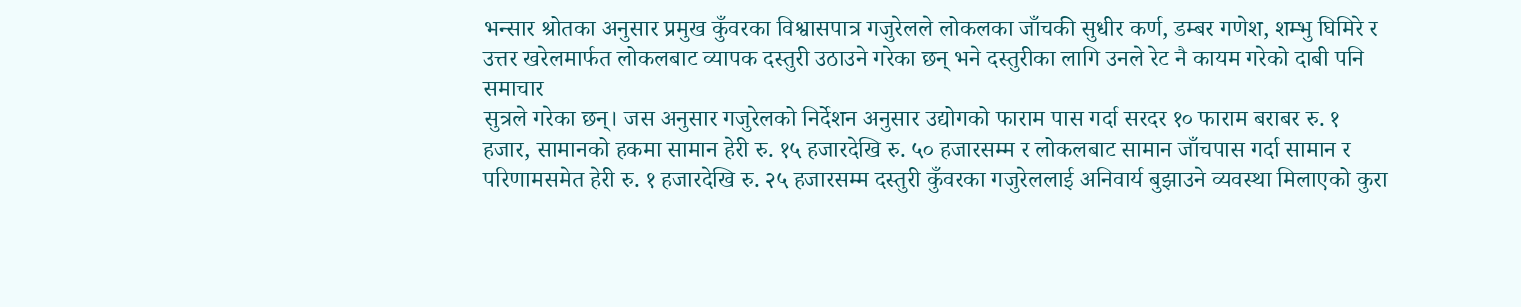भन्सार श्रोतका अनुसार प्रमुख कुँवरका विश्वासपात्र गजुरेलले लोकलका जाँचकी सुधीर कर्ण, डम्बर गणेश, शम्भु घिमिरे र उत्तर खरेलमार्फत लोकलबाट व्यापक दस्तुरी उठाउने गरेका छन् भने दस्तुरीका लागि उनले रेट नै कायम गरेको दाबी पनि समाचार
सुत्रले गरेका छन्। जस अनुसार गजुरेलको निर्देशन अनुसार उद्योगको फाराम पास गर्दा सरदर १० फाराम बराबर रु. १ हजार, सामानको हकमा सामान हेरी रु. १५ हजारदेखि रु. ५० हजारसम्म र लोकलबाट सामान जाँचपास गर्दा सामान र परिणामसमेत हेरी रु. १ हजारदेखि रु. २५ हजारसम्म दस्तुरी कुँवरका गजुरेललाई अनिवार्य बुझाउने व्यवस्था मिलाएको कुरा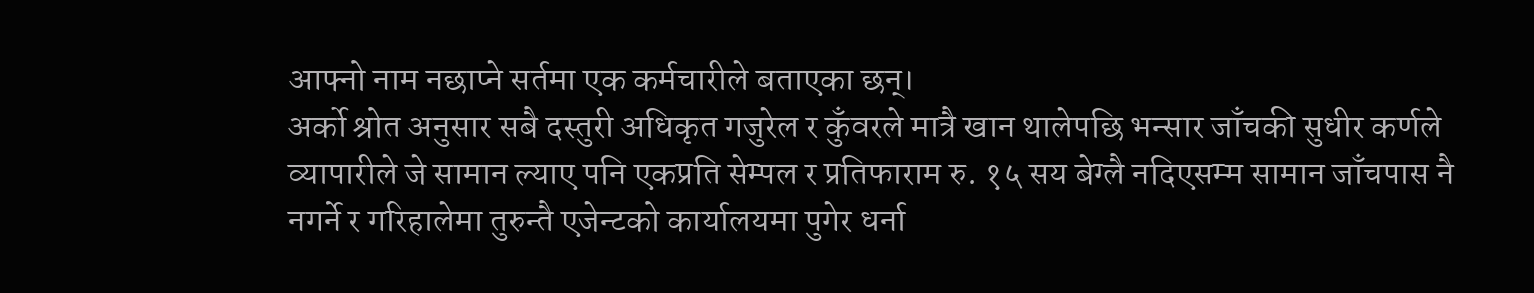आफ्नो नाम नछाप्ने सर्तमा एक कर्मचारीले बताएका छन्।
अर्को श्रोत अनुसार सबै दस्तुरी अधिकृत गजुरेल र कुँवरले मात्रै खान थालेपछि भन्सार जाँचकी सुधीर कर्णले व्यापारीले जे सामान ल्याए पनि एकप्रति सेम्पल र प्रतिफाराम रु. १५ सय बेग्लै नदिएसम्म सामान जाँचपास नै नगर्ने र गरिहालेमा तुरुन्तै एजेन्टको कार्यालयमा पुगेर धर्ना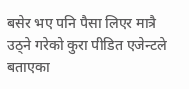बसेर भए पनि पैसा लिएर मात्रै उठ्ने गरेको कुरा पीडित एजेन्टले बताएका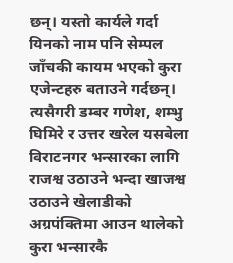छन्। यस्तो कार्यले गर्दा यिनको नाम पनि सेम्पल जाँचकी कायम भएको कुरा एजेन्टहरु बताउने गर्दछन्। त्यसैगरी डम्बर गणेश, शम्भु घिमिरे र उत्तर खरेल यसबेला विराटनगर भन्सारका लागि राजश्व उठाउने भन्दा खाजश्व उठाउने खेलाडीको अग्रपंक्तिमा आउन थालेको कुरा भन्सारकै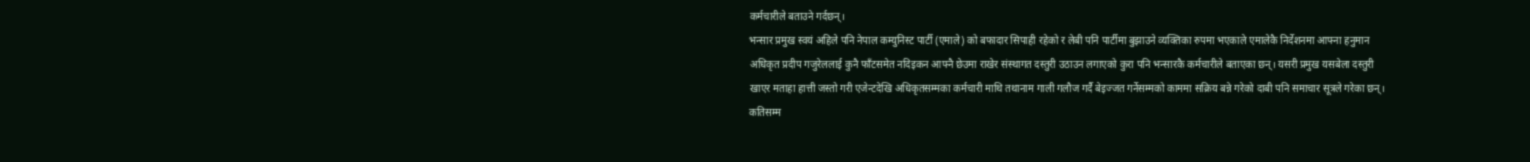कर्मचारीले बताउने गर्दछन्।
भन्सार प्रमुख स्वयं अहिले पनि नेपाल कम्युनिस्ट पार्टी (एमाले) को बफादार सिपाही रहेको र लेबी पनि पार्टीमा बुझाउने व्यक्तिका रुपमा भएकाले एमालेकै निर्देशनमा आफ्ना हनुमान अधिकृत प्रदीप गजुरेललाई कुनै फाँटसमेत नदिइकन आफ्नै छेउमा राखेर संस्थागत दस्तुरी उठाउन लगाएको कुरा पनि भन्सारकै कर्मचारीले बताएका छन्। यसरी प्रमुख यसबेला दस्तुरी खाएर मताहा हात्ती जस्तो गरी एजेन्टदेखि अधिकृतसम्मका कर्मचारी माथि तथानाम गाली गलौज गर्दै बेइज्जत गर्नेसम्मको काममा सक्रिय बन्ने गरेको दाबी पनि समाचार सूत्रले गरेका छन्।
कतिसम्म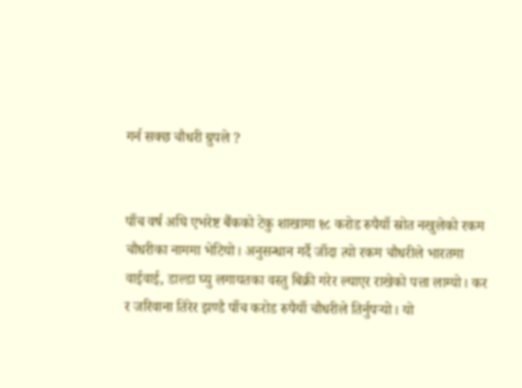गर्न सक्छ चौधरी ग्रुपले ?


पाँच वर्ष अघि एभरेष्ट बैंकको टेकु शाखामा १८ करोड रुपैयाँ स्रोत नखुलेको रकम चौधरीका नाममा भेटियो। अनुसन्धान गर्दै जाँदा त्यो रकम चौधरीले भारतमा वाईवाई, डाल्डा घ्यु लगायतका वस्तु बिक्री गरेर ल्याएर राखेको पत्ता लाग्यो। कर र जरिवाना तिरेर झण्डै पाँच करोड रुपैयाँ चौधरीले तिर्नुपर्‍यो। यो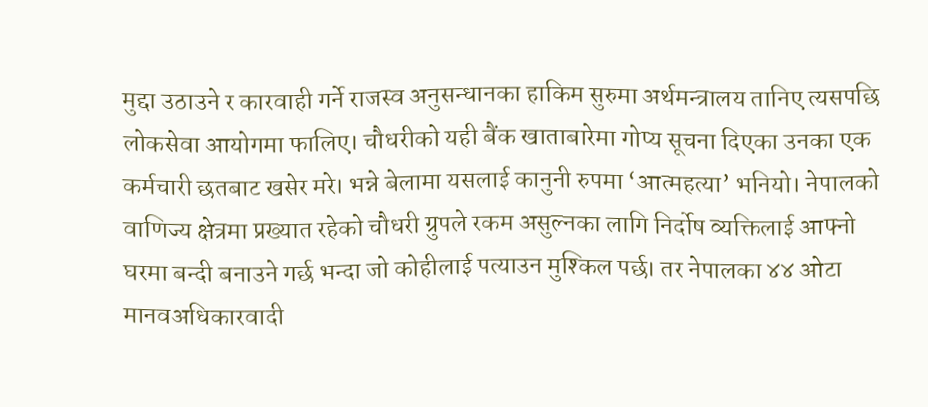मुद्दा उठाउने र कारवाही गर्ने राजस्व अनुसन्धानका हाकिम सुरुमा अर्थमन्त्रालय तानिए त्यसपछि लोकसेवा आयोगमा फालिए। चौधरीको यही बैंक खाताबारेमा गोप्य सूचना दिएका उनका एक कर्मचारी छतबाट खसेर मरे। भन्ने बेलामा यसलाई कानुनी रुपमा ‘आत्महत्या’ भनियो। नेपालको वाणिज्य क्षेत्रमा प्रख्यात रहेको चौधरी ग्रुपले रकम असुल्नका लागि निर्दोष व्यक्तिलाई आफ्नो घरमा बन्दी बनाउने गर्छ भन्दा जो कोहीलाई पत्याउन मुश्किल पर्छ। तर नेपालका ४४ ओटा मानवअधिकारवादी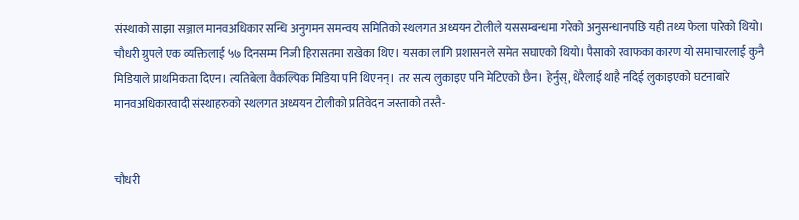संस्थाको साझा सञ्जाल मानवअधिकार सन्धि अनुगमन समन्वय समितिको स्थलगत अध्ययन टोलीले यससम्बन्धमा गरेको अनुसन्धानपछि यही तथ्य फेला पारेको थियो। चौधरी ग्रुपले एक व्यक्तिलाई ५७ दिनसम्म निजी हिरासतमा राखेका थिए। यसका लागि प्रशासनले समेत सघाएको थियो। पैसाको रवाफका कारण यो समाचारलाई कुनै मिडियाले प्राथमिकता दिएन। त्यतिबेला वैकल्पिक मिडिया पनि थिएनन्। तर सत्य लुकाइए पनि मेटिएको छैन। हेर्नुस्, धेरैलाई थाहै नदिई लुकाइएको घटनाबारे मानवअधिकारवादी संस्थाहरुको स्थलगत अध्ययन टोलीको प्रतिवेदन जस्ताको तस्तै-


चौधरी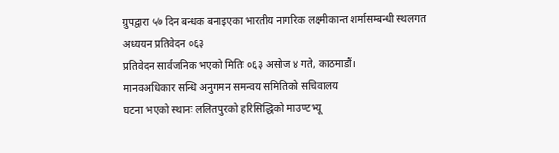ग्रुपद्वारा ५७ दिन बन्धक बनाइएका भारतीय नागरिक लक्ष्मीकान्त शर्मासम्बन्धी स्थलगत अध्ययन प्रतिवेदन ०६३
प्रतिवेदन सार्वजनिक भएको मितिः ०६३ असोज ४ गते, काठमाडौं।
मानवअधिकार सन्धि अनुगमन समन्वय समितिको सचिवालय
घटना भएको स्थानः ललितपुरको हरिसिद्धिको माउण्टभ्यू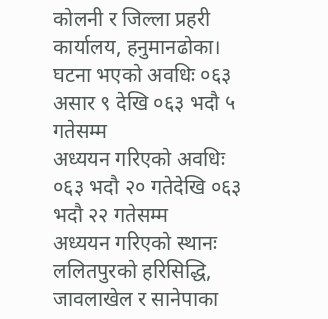कोलनी र जिल्ला प्रहरी
कार्यालय, हनुमानढोका।
घटना भएको अवधिः ०६३ असार ९ देखि ०६३ भदौ ५ गतेसम्म
अध्ययन गरिएको अवधिः ०६३ भदौ २० गतेदेखि ०६३ भदौ २२ गतेसम्म
अध्ययन गरिएको स्थानः ललितपुरको हरिसिद्धि, जावलाखेल र सानेपाका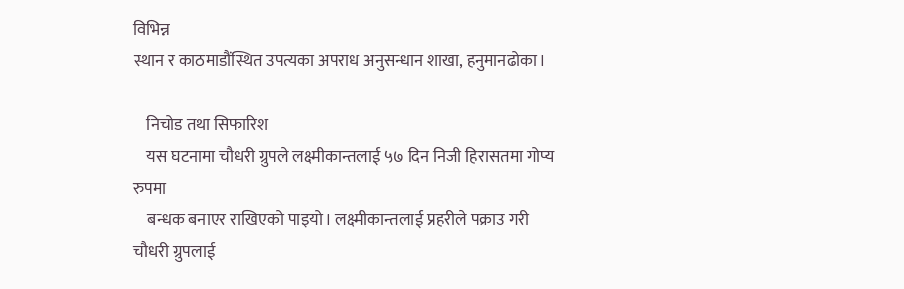विभिन्न
स्थान र काठमाडौंस्थित उपत्यका अपराध अनुसन्धान शाखा, हनुमानढोका।

    निचोड तथा सिफारिश
    यस घटनामा चौधरी ग्रुपले लक्ष्मीकान्तलाई ५७ दिन निजी हिरासतमा गोप्य रुपमा
    बन्धक बनाएर राखिएको पाइयो। लक्ष्मीकान्तलाई प्रहरीले पक्राउ गरी चौधरी ग्रुपलाई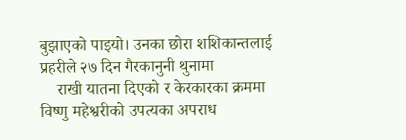बुझाएको पाइयो। उनका छोरा शशिकान्तलाई प्रहरीले २७ दिन गैरकानुनी थुनामा
    राखी यातना दिएको र केरकारका क्रममा विष्णु महेश्वरीको उपत्यका अपराध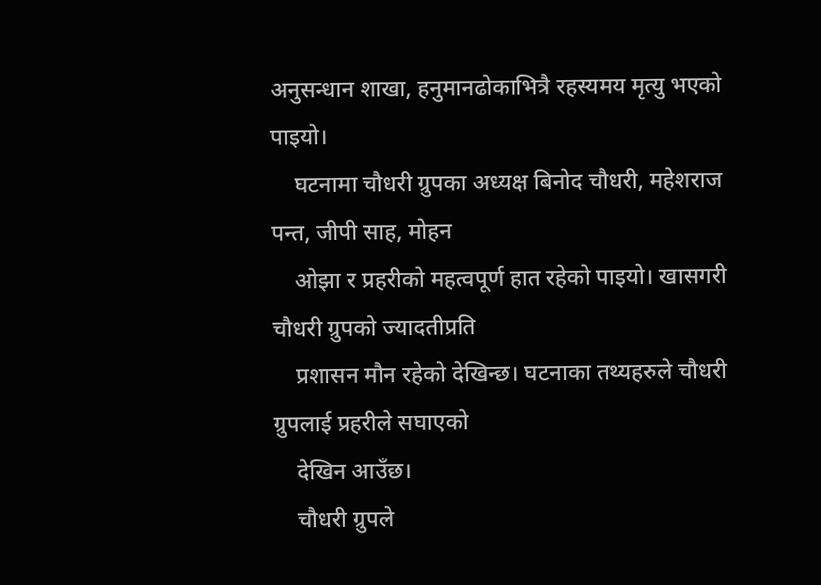अनुसन्धान शाखा, हनुमानढोकाभित्रै रहस्यमय मृत्यु भएको पाइयो।
    घटनामा चौधरी ग्रुपका अध्यक्ष बिनोद चौधरी, महेशराज पन्त, जीपी साह, मोहन
    ओझा र प्रहरीको महत्वपूर्ण हात रहेको पाइयो। खासगरी चौधरी ग्रुपको ज्यादतीप्रति
    प्रशासन मौन रहेको देखिन्छ। घटनाका तथ्यहरुले चौधरी ग्रुपलाई प्रहरीले सघाएको
    देखिन आउँछ।
    चौधरी ग्रुपले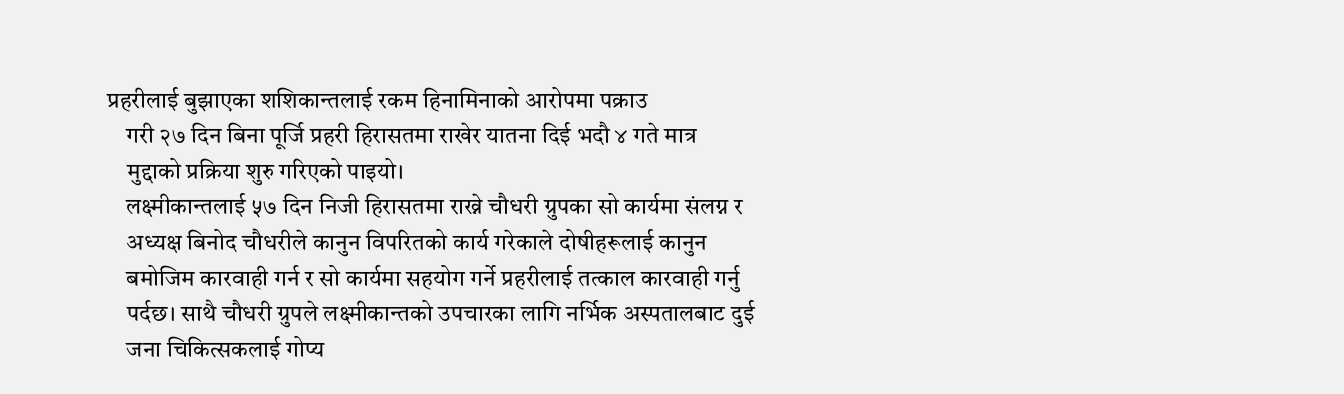प्रहरीलाई बुझाएका शशिकान्तलाई रकम हिनामिनाको आरोपमा पक्राउ
    गरी २७ दिन बिना पूर्जि प्रहरी हिरासतमा राखेर यातना दिई भदौ ४ गते मात्र
    मुद्दाको प्रक्रिया शुरु गरिएको पाइयो।
    लक्ष्मीकान्तलाई ५७ दिन निजी हिरासतमा राख्ने चौधरी ग्रुपका सो कार्यमा संलग्न र
    अध्यक्ष बिनोद चौधरीले कानुन विपरितको कार्य गरेकाले दोषीहरूलाई कानुन
    बमोजिम कारवाही गर्न र सो कार्यमा सहयोग गर्ने प्रहरीलाई तत्काल कारवाही गर्नु
    पर्दछ। साथै चौधरी ग्रुपले लक्ष्मीकान्तको उपचारका लागि नर्भिक अस्पतालबाट दुई
    जना चिकित्सकलाई गोप्य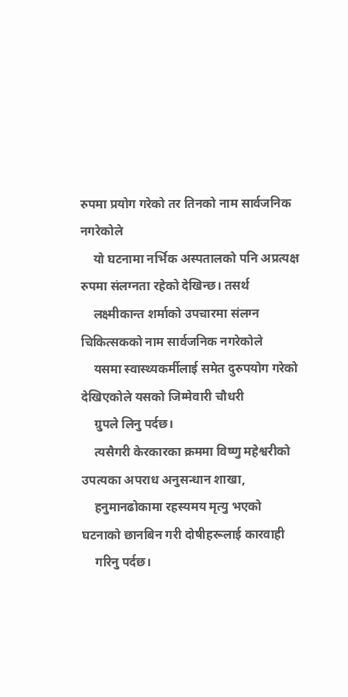रुपमा प्रयोग गरेको तर तिनको नाम सार्वजनिक नगरेकोले
    यो घटनामा नर्भिक अस्पतालको पनि अप्रत्यक्ष रुपमा संलग्नता रहेको देखिन्छ। तसर्थ
    लक्ष्मीकान्त शर्माको उपचारमा संलग्न चिकित्सकको नाम सार्वजनिक नगरेकोले
    यसमा स्वास्थ्यकर्मीलाई समेत दुरुपयोग गरेको देखिएकोले यसको जिम्मेवारी चौधरी
    ग्रुपले लिनु पर्दछ।
    त्यसैगरी केरकारका क्रममा विष्णु महेश्वरीको उपत्यका अपराध अनुसन्धान शाखा,
    हनुमानढोकामा रहस्यमय मृत्यु भएको घटनाको छानबिन गरी दोषीहरूलाई कारवाही
    गरिनु पर्दछ।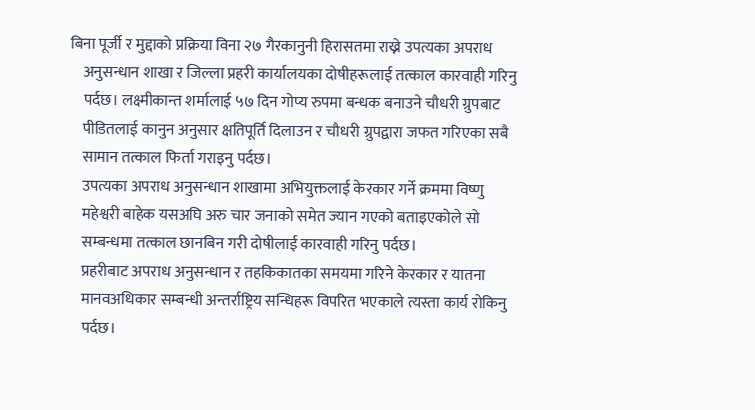बिना पूर्जी र मुद्दाको प्रक्रिया विना २७ गैरकानुनी हिरासतमा राख्ने उपत्यका अपराध
    अनुसन्धान शाखा र जिल्ला प्रहरी कार्यालयका दोषीहरूलाई तत्काल कारवाही गरिनु
    पर्दछ। लक्ष्मीकान्त शर्मालाई ५७ दिन गोप्य रुपमा बन्धक बनाउने चौधरी ग्रुपबाट
    पीडितलाई कानुन अनुसार क्षतिपूर्ति दिलाउन र चौधरी ग्रुपद्वारा जफत गरिएका सबै
    सामान तत्काल फिर्ता गराइनु पर्दछ।
    उपत्यका अपराध अनुसन्धान शाखामा अभियुक्तलाई केरकार गर्ने क्रममा विष्णु
    महेश्वरी बाहेक यसअघि अरु चार जनाको समेत ज्यान गएको बताइएकोले सो
    सम्बन्धमा तत्काल छानबिन गरी दोषीलाई कारवाही गरिनु पर्दछ।
    प्रहरीबाट अपराध अनुसन्धान र तहकिकातका समयमा गरिने केरकार र यातना
    मानवअधिकार सम्बन्धी अन्तर्राष्ट्रिय सन्धिहरू विपरित भएकाले त्यस्ता कार्य रोकिनु
    पर्दछ।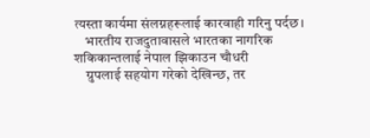त्यस्ता कार्यमा संलग्नहरूलाई कारवाही गरिनु पर्दछ।
    भारतीय राजदुतावासले भारतका नागरिक शकिकान्तलाई नेपाल झिकाउन चौधरी
    ग्रुपलाई सहयोग गरेको देखिन्छ, तर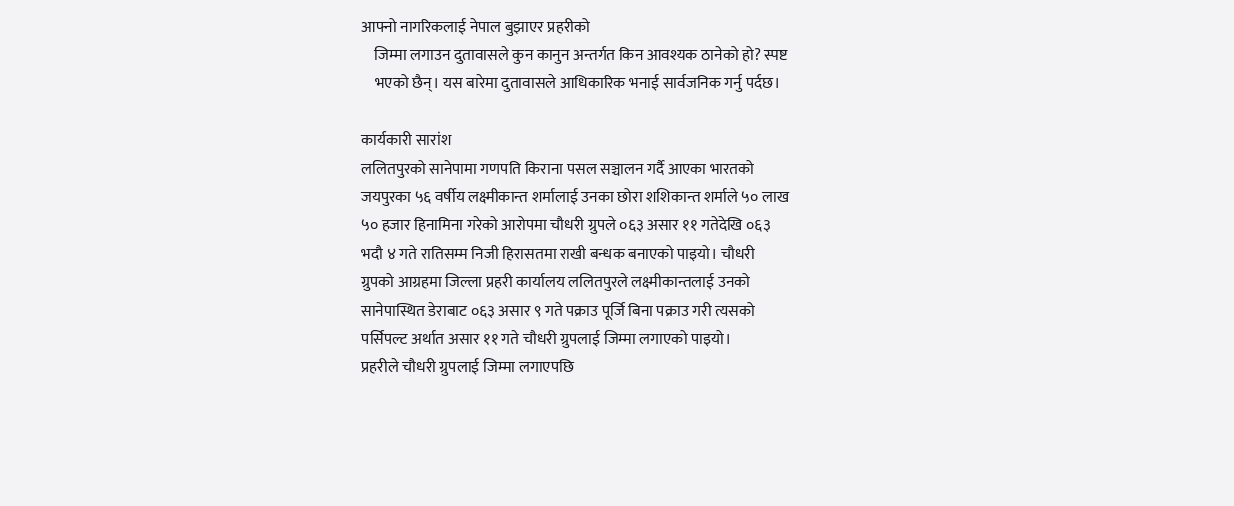आफ्नो नागरिकलाई नेपाल बुझाएर प्रहरीको
    जिम्मा लगाउन दुतावासले कुन कानुन अन्तर्गत किन आवश्यक ठानेको हो? स्पष्ट
    भएको छैन्। यस बारेमा दुतावासले आधिकारिक भनाई सार्वजनिक गर्नु पर्दछ।

कार्यकारी सारांश
ललितपुरको सानेपामा गणपति किराना पसल सञ्चालन गर्दै आएका भारतको
जयपुरका ५६ वर्षीय लक्ष्मीकान्त शर्मालाई उनका छोरा शशिकान्त शर्माले ५० लाख
५० हजार हिनामिना गरेको आरोपमा चौधरी ग्रुपले ०६३ असार ११ गतेदेखि ०६३
भदौ ४ गते रातिसम्म निजी हिरासतमा राखी बन्धक बनाएको पाइयो। चौधरी
ग्रुपको आग्रहमा जिल्ला प्रहरी कार्यालय ललितपुरले लक्ष्मीकान्तलाई उनको
सानेपास्थित डेराबाट ०६३ असार ९ गते पक्राउ पूर्जि बिना पक्राउ गरी त्यसको
पर्सिपल्ट अर्थात असार ११ गते चौधरी ग्रुपलाई जिम्मा लगाएको पाइयो।
प्रहरीले चौधरी ग्रुपलाई जिम्मा लगाएपछि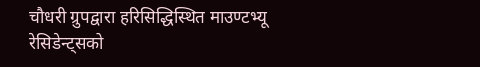चौधरी ग्रुपद्वारा हरिसिद्धिस्थित माउण्टभ्यू
रेसिडेन्ट्सको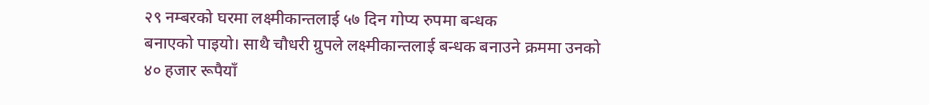२९ नम्बरको घरमा लक्ष्मीकान्तलाई ५७ दिन गोप्य रुपमा बन्धक
बनाएको पाइयो। साथै चौधरी ग्रुपले लक्ष्मीकान्तलाई बन्धक बनाउने क्रममा उनको
४० हजार रूपैयाँ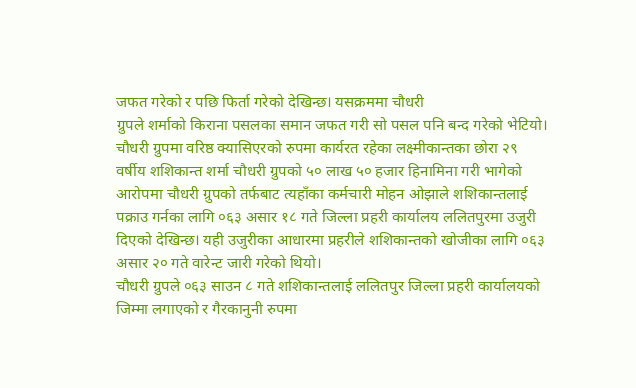जफत गरेको र पछि फिर्ता गरेको देखिन्छ। यसक्रममा चौधरी
ग्रुपले शर्माको किराना पसलका समान जफत गरी सो पसल पनि बन्द गरेको भेटियो।
चौधरी ग्रुपमा वरिष्ठ क्यासिएरको रुपमा कार्यरत रहेका लक्ष्मीकान्तका छोरा २९
वर्षीय शशिकान्त शर्मा चौधरी ग्रुपको ५० लाख ५० हजार हिनामिना गरी भागेको
आरोपमा चौधरी ग्रुपको तर्फबाट त्यहाँका कर्मचारी मोहन ओझाले शशिकान्तलाई
पक्राउ गर्नका लागि ०६३ असार १८ गते जिल्ला प्रहरी कार्यालय ललितपुरमा उजुरी
दिएको देखिन्छ। यही उजुरीका आधारमा प्रहरीले शशिकान्तको खोजीका लागि ०६३
असार २० गते वारेन्ट जारी गरेको थियो।
चौधरी ग्रुपले ०६३ साउन ८ गते शशिकान्तलाई ललितपुर जिल्ला प्रहरी कार्यालयको
जिम्मा लगाएको र गैरकानुनी रुपमा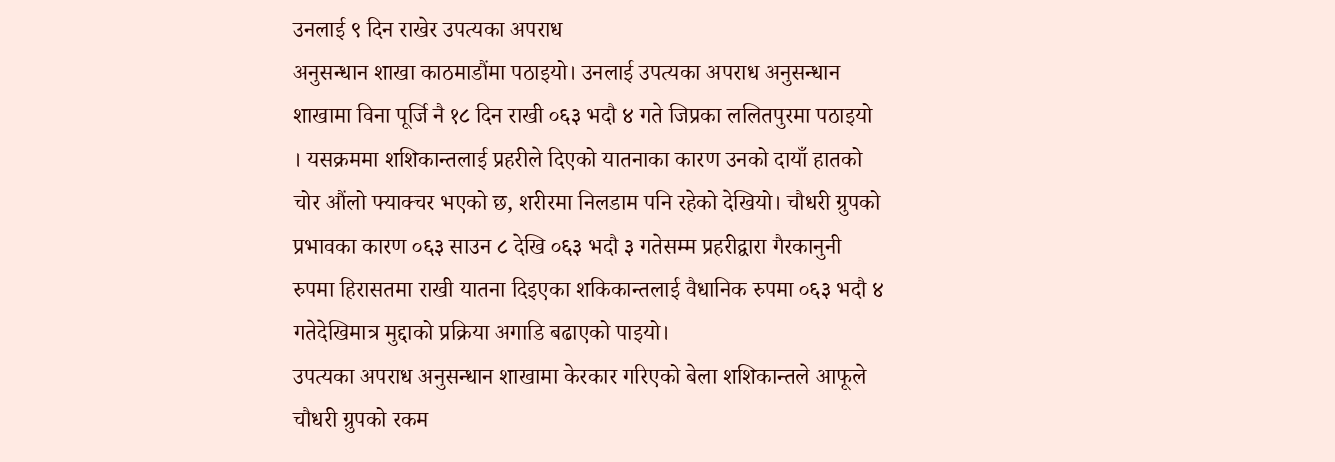उनलाई ९ दिन राखेर उपत्यका अपराध
अनुसन्धान शाखा काठमाडौंमा पठाइयो। उनलाई उपत्यका अपराध अनुसन्धान
शाखामा विना पूर्जि नै १८ दिन राखी ०६३ भदौ ४ गते जिप्रका ललितपुरमा पठाइयो
। यसक्रममा शशिकान्तलाई प्रहरीले दिएको यातनाका कारण उनको दायाँ हातको
चोर औंलो फ्याक्चर भएको छ, शरीरमा निलडाम पनि रहेको देखियो। चौधरी ग्रुपको
प्रभावका कारण ०६३ साउन ८ देखि ०६३ भदौ ३ गतेसम्म प्रहरीद्वारा गैरकानुनी
रुपमा हिरासतमा राखी यातना दिइएका शकिकान्तलाई वैधानिक रुपमा ०६३ भदौ ४
गतेदेखिमात्र मुद्दाको प्रक्रिया अगाडि बढाएको पाइयो।
उपत्यका अपराध अनुसन्धान शाखामा केरकार गरिएको बेला शशिकान्तले आफूले
चौधरी ग्रुपको रकम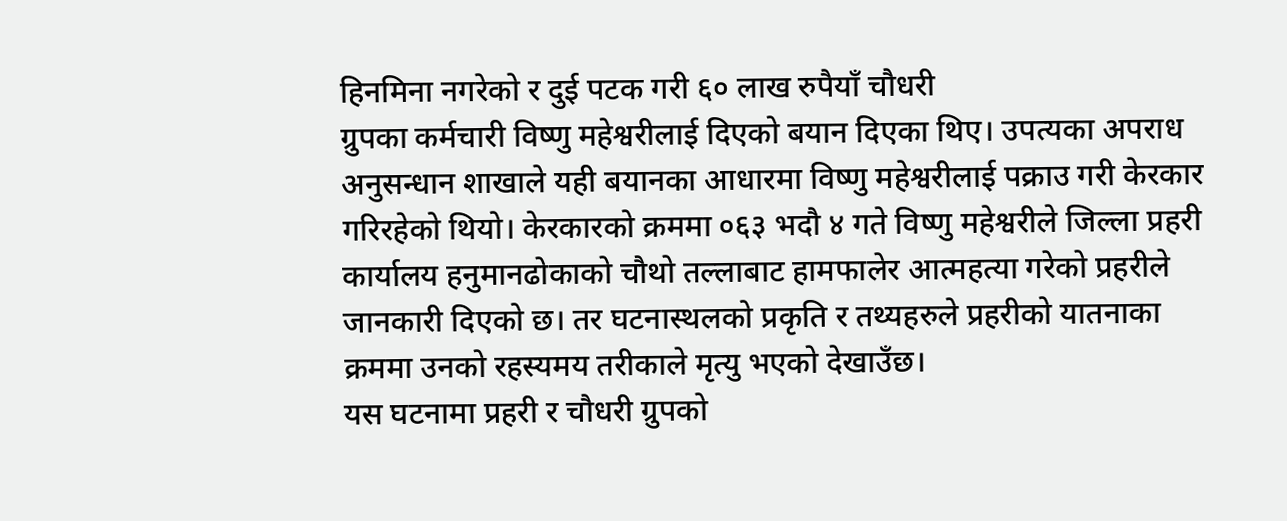हिनमिना नगरेको र दुई पटक गरी ६० लाख रुपैयाँ चौधरी
ग्रुपका कर्मचारी विष्णु महेश्वरीलाई दिएको बयान दिएका थिए। उपत्यका अपराध
अनुसन्धान शाखाले यही बयानका आधारमा विष्णु महेश्वरीलाई पक्राउ गरी केरकार
गरिरहेको थियो। केरकारको क्रममा ०६३ भदौ ४ गते विष्णु महेश्वरीले जिल्ला प्रहरी
कार्यालय हनुमानढोकाको चौथो तल्लाबाट हामफालेर आत्महत्या गरेको प्रहरीले
जानकारी दिएको छ। तर घटनास्थलको प्रकृति र तथ्यहरुले प्रहरीको यातनाका
क्रममा उनको रहस्यमय तरीकाले मृत्यु भएको देखाउँछ।
यस घटनामा प्रहरी र चौधरी ग्रुपको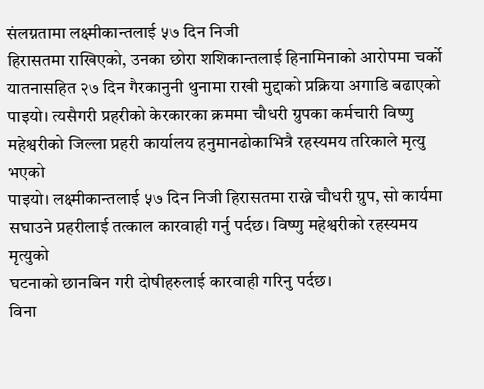संलग्नतामा लक्ष्मीकान्तलाई ५७ दिन निजी
हिरासतमा राखिएको, उनका छोरा शशिकान्तलाई हिनामिनाको आरोपमा चर्को
यातनासहित २७ दिन गैरकानुनी थुनामा राखी मुद्दाको प्रक्रिया अगाडि बढाएको
पाइयो। त्यसैगरी प्रहरीको केरकारका क्रममा चौधरी ग्रुपका कर्मचारी विष्णु
महेश्वरीको जिल्ला प्रहरी कार्यालय हनुमानढोकाभित्रै रहस्यमय तरिकाले मृत्यु भएको
पाइयो। लक्ष्मीकान्तलाई ५७ दिन निजी हिरासतमा राख्ने चौधरी ग्रुप, सो कार्यमा
सघाउने प्रहरीलाई तत्काल कारवाही गर्नु पर्दछ। विष्णु महेश्वरीको रहस्यमय मृत्युको
घटनाको छानबिन गरी दोषीहरुलाई कारवाही गरिनु पर्दछ।
विना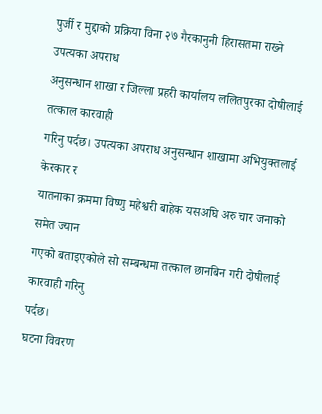पुर्जी र मुद्दाको प्रक्रिया विना २७ गैरकानुनी हिरासतमा राख्ने उपत्यका अपराध
अनुसन्धान शाखा र जिल्ला प्रहरी कार्यालय ललितपुरका दोषीलाई तत्काल कारवाही
गरिनु पर्दछ। उपत्यका अपराध अनुसन्धान शाखामा अभियुक्तलाई केरकार र
यातनाका क्रममा विष्णु महेश्वरी बाहेक यसअघि अरु चार जनाको समेत ज्यान
गएको बताइएकोले सो सम्बन्धमा तत्काल छानबिन गरी दोषीलाई कारवाही गरिनु
पर्दछ।
घटना विवरण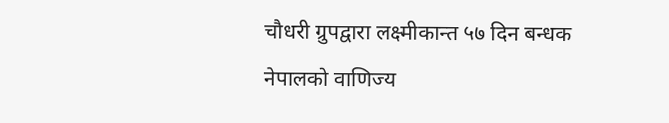चौधरी ग्रुपद्वारा लक्ष्मीकान्त ५७ दिन बन्धक
नेपालको वाणिज्य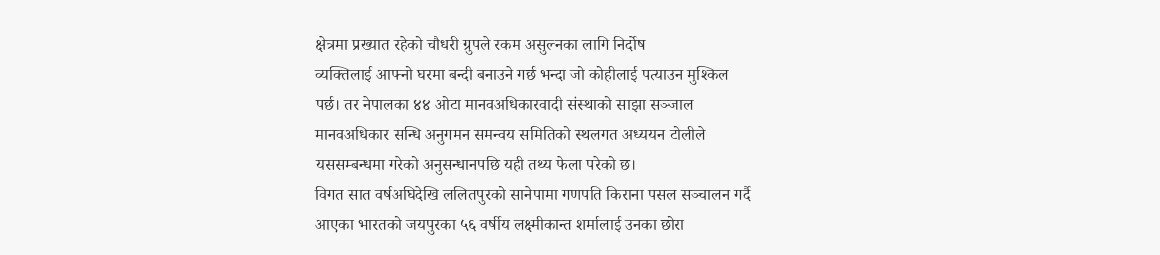क्षेत्रमा प्रख्यात रहेको चौधरी ग्रुपले रकम असुल्नका लागि निर्दोष
व्यक्तिलाई आफ्नो घरमा बन्दी बनाउने गर्छ भन्दा जो कोहीलाई पत्याउन मुश्किल
पर्छ। तर नेपालका ४४ ओटा मानवअधिकारवादी संस्थाको साझा सञ्जाल
मानवअधिकार सन्धि अनुगमन समन्वय समितिको स्थलगत अध्ययन टोलीले
यससम्बन्धमा गरेको अनुसन्धानपछि यही तथ्य फेला परेको छ।
विगत सात वर्षअघिदेखि ललितपुरको सानेपामा गणपति किराना पसल सञ्चालन गर्दै
आएका भारतको जयपुरका ५६ वर्षीय लक्ष्मीकान्त शर्मालाई उनका छोरा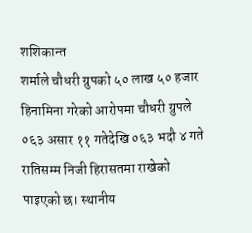शशिकान्त
शर्माले चौधरी ग्रुपको ५० लाख ५० हजार हिनामिना गरेको आरोपमा चौधरी ग्रुपले
०६३ असार ११ गतेदेखि ०६३ भदौ ४ गते रातिसम्म निजी हिरासतमा राखेको
पाइएको छ। स्थानीय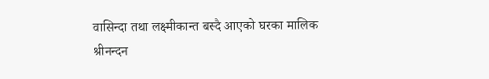वासिन्दा तथा लक्ष्मीकान्त बस्दै आएको घरका मालिक
श्रीनन्दन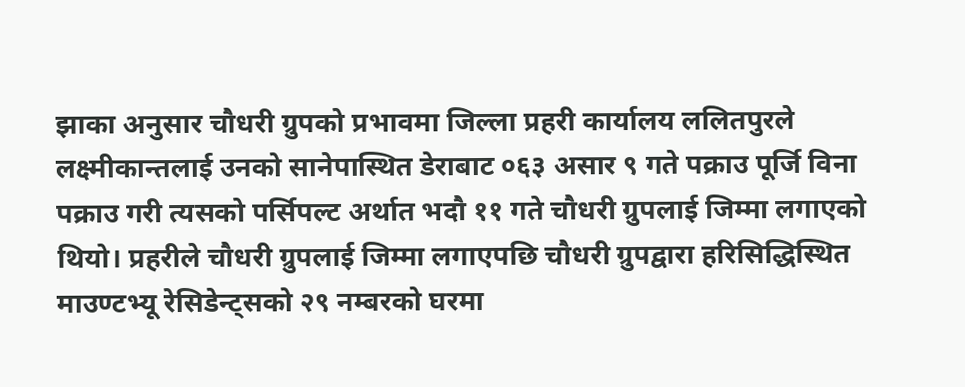झाका अनुसार चौधरी ग्रुपको प्रभावमा जिल्ला प्रहरी कार्यालय ललितपुरले
लक्ष्मीकान्तलाई उनको सानेपास्थित डेराबाट ०६३ असार ९ गते पक्राउ पूर्जि विना
पक्राउ गरी त्यसको पर्सिपल्ट अर्थात भदौ ११ गते चौधरी ग्रुपलाई जिम्मा लगाएको
थियो। प्रहरीले चौधरी ग्रुपलाई जिम्मा लगाएपछि चौधरी ग्रुपद्वारा हरिसिद्धिस्थित
माउण्टभ्यू रेसिडेन्ट्सको २९ नम्बरको घरमा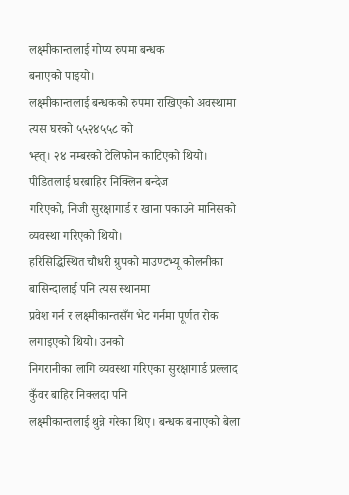लक्ष्मीकान्तलाई गोप्य रुपमा बन्धक
बनाएको पाइयो।
लक्ष्मीकान्तलाई बन्धकको रुपमा राखिएको अवस्थामा त्यस घरको ५५२४५५८ को
भ्ह्त्। २४ नम्बरको टेलिफोन काटिएको थियो। पीडितलाई घरबाहिर निक्लिन बन्देज
गरिएको, निजी सुरक्षागार्ड र खाना पकाउने मानिसको व्यवस्था गरिएको थियो।
हरिसिद्धिस्थित चौधरी ग्रुपको माउण्टभ्यू कोलनीका बासिन्दालाई पनि त्यस स्थानमा
प्रवेश गर्न र लक्ष्मीकान्तसँग भेट गर्नमा पूर्णत रोक लगाइएको थियो। उनको
निगरानीका लागि व्यवस्था गरिएका सुरक्षागार्ड प्रल्लाद कुँवर बाहिर निक्लदा पनि
लक्ष्मीकान्तलाई थुन्ने गरेका थिए। बन्धक बनाएको बेला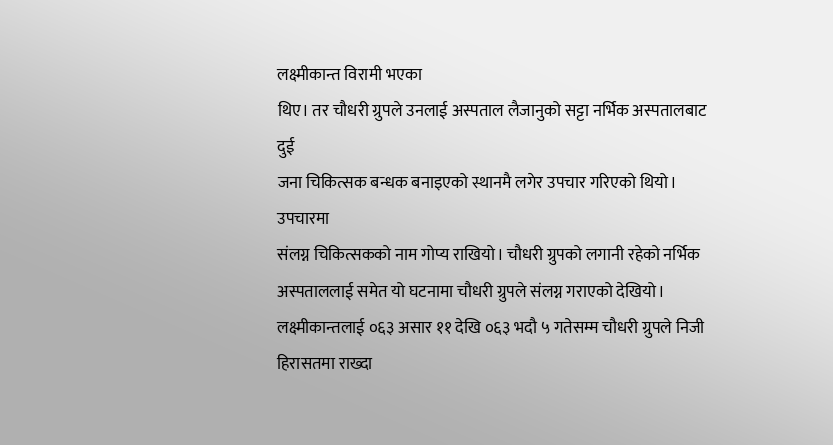लक्ष्मीकान्त विरामी भएका
थिए। तर चौधरी ग्रुपले उनलाई अस्पताल लैजानुको सट्टा नर्भिक अस्पतालबाट दुई
जना चिकित्सक बन्धक बनाइएको स्थानमै लगेर उपचार गरिएको थियो। उपचारमा
संलग्न चिकित्सकको नाम गोप्य राखियो। चौधरी ग्रुपको लगानी रहेको नर्भिक
अस्पताललाई समेत यो घटनामा चौधरी ग्रुपले संलग्न गराएको देखियो।
लक्ष्मीकान्तलाई ०६३ असार ११ देखि ०६३ भदौ ५ गतेसम्म चौधरी ग्रुपले निजी
हिरासतमा राख्दा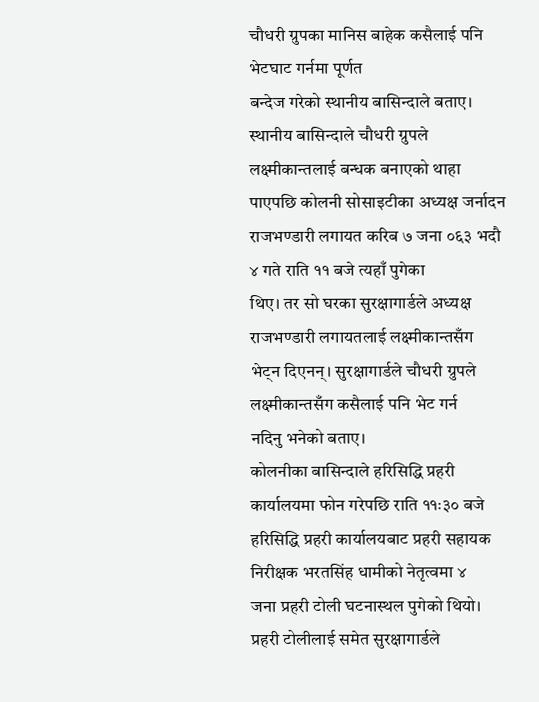चौधरी ग्रुपका मानिस बाहेक कसैलाई पनि भेटघाट गर्नमा पूर्णत
बन्देज गरेको स्थानीय बासिन्दाले बताए। स्थानीय बासिन्दाले चौधरी ग्रुपले
लक्ष्मीकान्तलाई बन्धक बनाएको थाहा पाएपछि कोलनी सोसाइटीका अध्यक्ष जर्नादन
राजभण्डारी लगायत करिब ७ जना ०६३ भदौ ४ गते राति ११ बजे त्यहाँ पुगेका
थिए। तर सो घरका सुरक्षागार्डले अध्यक्ष राजभण्डारी लगायतलाई लक्ष्मीकान्तसँग
भेट्न दिएनन्। सुरक्षागार्डले चौधरी ग्रुपले लक्ष्मीकान्तसँग कसैलाई पनि भेट गर्न
नदिनु भनेको बताए।
कोलनीका बासिन्दाले हरिसिद्धि प्रहरी कार्यालयमा फोन गरेपछि राति ११ः३० बजे
हरिसिद्धि प्रहरी कार्यालयबाट प्रहरी सहायक निरीक्षक भरतसिंह धामीको नेतृत्वमा ४
जना प्रहरी टोली घटनास्थल पुगेको थियो। प्रहरी टोलीलाई समेत सुरक्षागार्डले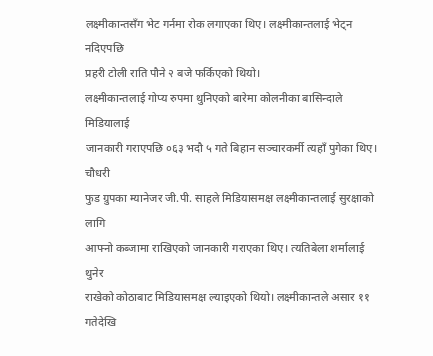लक्ष्मीकान्तसँग भेट गर्नमा रोक लगाएका थिए। लक्ष्मीकान्तलाई भेट्न नदिएपछि
प्रहरी टोली राति पौने २ बजे फर्किएको थियो।
लक्ष्मीकान्तलाई गोप्य रुपमा थुनिएको बारेमा कोलनीका बासिन्दाले मिडियालाई
जानकारी गराएपछि ०६३ भदौ ५ गते बिहान सञ्चारकर्मी त्यहाँ पुगेका थिए। चौधरी
फुड ग्रुपका म्यानेजर जी.पी. साहले मिडियासमक्ष लक्ष्मीकान्तलाई सुरक्षाको लागि
आफ्नो कब्जामा राखिएको जानकारी गराएका थिए। त्यतिबेला शर्मालाई थुनेर
राखेको कोठाबाट मिडियासमक्ष ल्याइएको थियो। लक्ष्मीकान्तले असार ११ गतेदेखि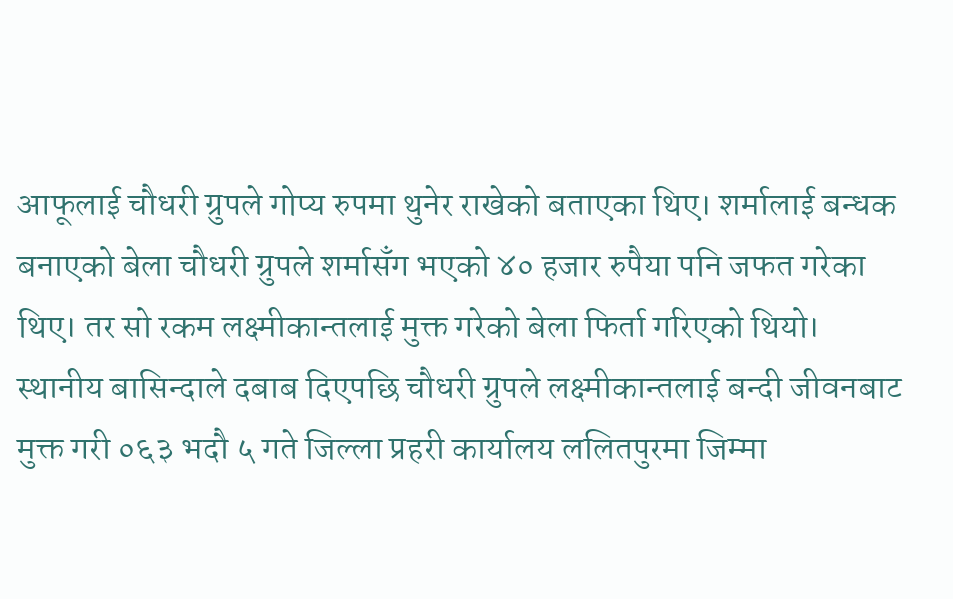आफूलाई चौधरी ग्रुपले गोप्य रुपमा थुनेर राखेको बताएका थिए। शर्मालाई बन्धक
बनाएको बेला चौधरी ग्रुपले शर्मासँग भएको ४० हजार रुपैया पनि जफत गरेका
थिए। तर सो रकम लक्ष्मीकान्तलाई मुक्त गरेको बेला फिर्ता गरिएको थियो।
स्थानीय बासिन्दाले दबाब दिएपछि चौधरी ग्रुपले लक्ष्मीकान्तलाई बन्दी जीवनबाट
मुक्त गरी ०६३ भदौ ५ गते जिल्ला प्रहरी कार्यालय ललितपुरमा जिम्मा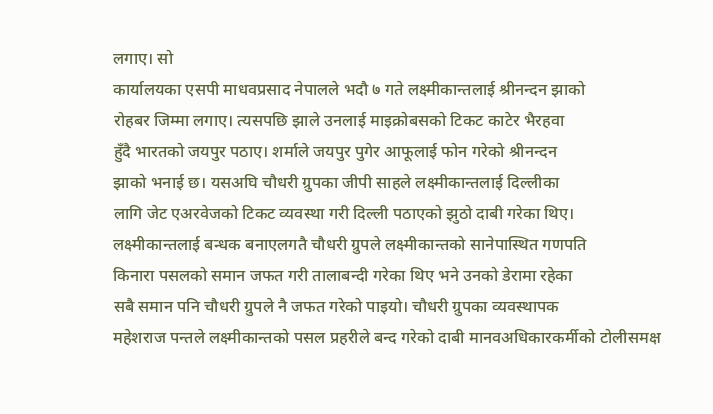लगाए। सो
कार्यालयका एसपी माधवप्रसाद नेपालले भदौ ७ गते लक्ष्मीकान्तलाई श्रीनन्दन झाको
रोहबर जिम्मा लगाए। त्यसपछि झाले उनलाई माइक्रोबसको टिकट काटेर भैरहवा
हुँदै भारतको जयपुर पठाए। शर्माले जयपुर पुगेर आफूलाई फोन गरेको श्रीनन्दन
झाको भनाई छ। यसअघि चौधरी ग्रुपका जीपी साहले लक्ष्मीकान्तलाई दिल्लीका
लागि जेट एअरवेजको टिकट व्यवस्था गरी दिल्ली पठाएको झुठो दाबी गरेका थिए।
लक्ष्मीकान्तलाई बन्धक बनाएलगतै चौधरी ग्रुपले लक्ष्मीकान्तको सानेपास्थित गणपति
किनारा पसलको समान जफत गरी तालाबन्दी गरेका थिए भने उनको डेरामा रहेका
सबै समान पनि चौधरी ग्रुपले नै जफत गरेको पाइयो। चौधरी ग्रुपका व्यवस्थापक
महेशराज पन्तले लक्ष्मीकान्तको पसल प्रहरीले बन्द गरेको दाबी मानवअधिकारकर्मीको टोलीसमक्ष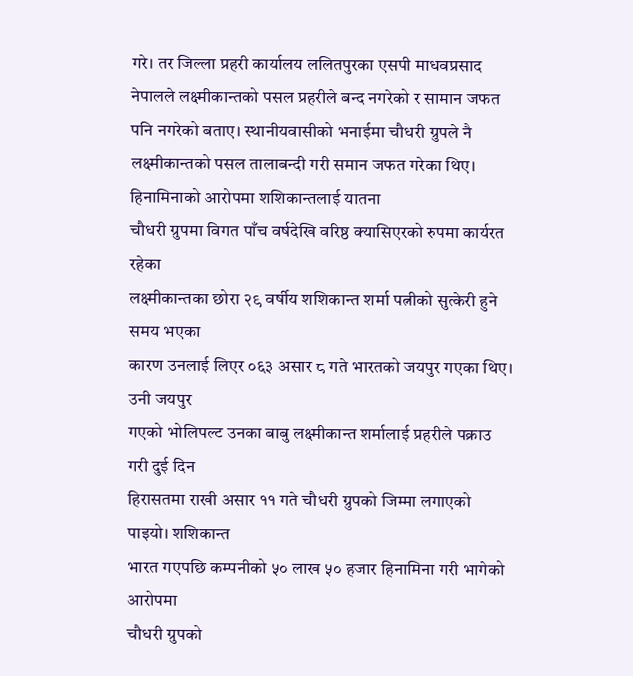गरे। तर जिल्ला प्रहरी कार्यालय ललितपुरका एसपी माधवप्रसाद नेपालले लक्ष्मीकान्तको पसल प्रहरीले बन्द नगरेको र सामान जफत पनि नगरेको बताए। स्थानीयवासीको भनाईमा चौधरी ग्रुपले नै लक्ष्मीकान्तको पसल तालाबन्दी गरी समान जफत गरेका थिए।
हिनामिनाको आरोपमा शशिकान्तलाई यातना
चौधरी ग्रुपमा विगत पाँच वर्षदेखि वरिष्ठ क्यासिएरको रुपमा कार्यरत रहेका
लक्ष्मीकान्तका छोरा २९ वर्षीय शशिकान्त शर्मा पत्नीको सुत्केरी हुने समय भएका
कारण उनलाई लिएर ०६३ असार ८ गते भारतको जयपुर गएका थिए। उनी जयपुर
गएको भोलिपल्ट उनका बाबु लक्ष्मीकान्त शर्मालाई प्रहरीले पक्राउ गरी दुई दिन
हिरासतमा राखी असार ११ गते चौधरी ग्रुपको जिम्मा लगाएको पाइयो। शशिकान्त
भारत गएपछि कम्पनीको ५० लाख ५० हजार हिनामिना गरी भागेको आरोपमा
चौधरी ग्रुपको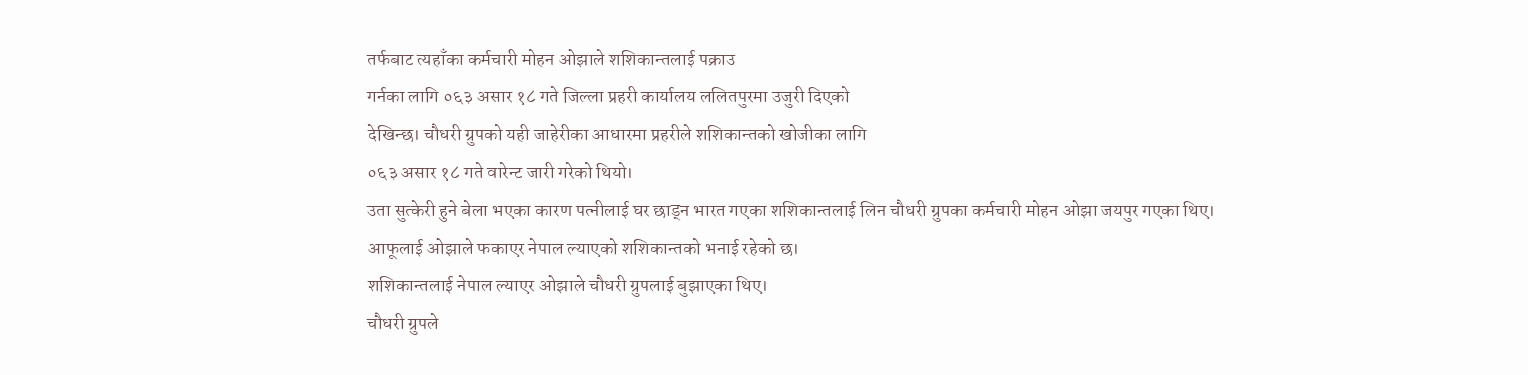तर्फबाट त्यहाँका कर्मचारी मोहन ओझाले शशिकान्तलाई पक्राउ
गर्नका लागि ०६३ असार १८ गते जिल्ला प्रहरी कार्यालय ललितपुरमा उजुरी दिएको
देखिन्छ। चौधरी ग्रुपको यही जाहेरीका आधारमा प्रहरीले शशिकान्तको खोजीका लागि
०६३ असार १८ गते वारेन्ट जारी गरेको थियो।
उता सुत्केरी हुने बेला भएका कारण पत्नीलाई घर छाड्न भारत गएका शशिकान्तलाई लिन चौधरी ग्रुपका कर्मचारी मोहन ओझा जयपुर गएका थिए।
आफूलाई ओझाले फकाएर नेपाल ल्याएको शशिकान्तको भनाई रहेको छ।
शशिकान्तलाई नेपाल ल्याएर ओझाले चौधरी ग्रुपलाई बुझाएका थिए।
चौधरी ग्रुपले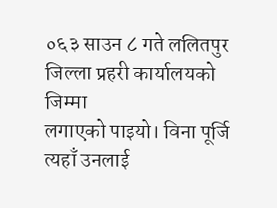०६३ साउन ८ गते ललितपुर जिल्ला प्रहरी कार्यालयको जिम्मा
लगाएको पाइयो। विना पूर्जि त्यहाँ उनलाई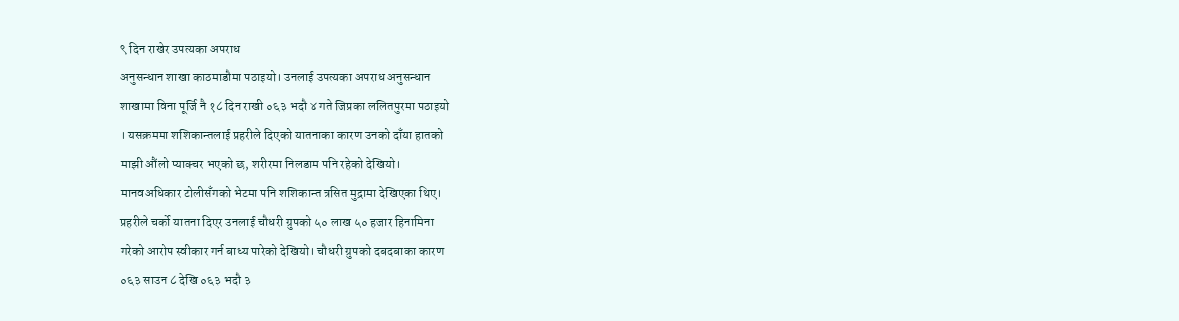९ दिन राखेर उपत्यका अपराध
अनुसन्धान शाखा काठमाडौमा पठाइयो। उनलाई उपत्यका अपराध अनुसन्धान
शाखामा विना पूर्जि नै १८ दिन राखी ०६३ भदौ ४ गते जिप्रका ललितपुरमा पठाइयो
। यसक्रममा शशिकान्तलाई प्रहरीले दिएको यातनाका कारण उनको दाँया हातको
माझी औंलो प्याक्चर भएको छ, शरीरमा निलडाम पनि रहेको देखियो।
मानवअधिकार टोलीसँगको भेटमा पनि शशिकान्त त्रसित मुद्रामा देखिएका थिए।
प्रहरीले चर्को यातना दिएर उनलाई चौधरी ग्रुपको ५० लाख ५० हजार हिनामिना
गरेको आरोप स्वीकार गर्न बाध्य पारेको देखियो। चौधरी ग्रुपको दबदबाका कारण
०६३ साउन ८ देखि ०६३ भदौ ३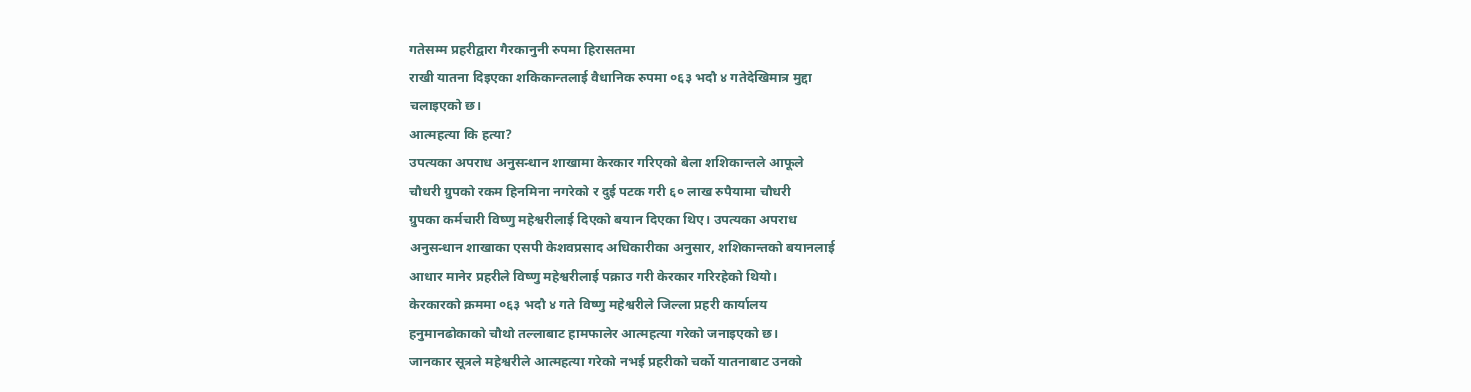गतेसम्म प्रहरीद्वारा गैरकानुनी रुपमा हिरासतमा
राखी यातना दिइएका शकिकान्तलाई वैधानिक रुपमा ०६३ भदौ ४ गतेदेखिमात्र मुद्दा
चलाइएको छ।
आत्महत्या कि हत्या?
उपत्यका अपराध अनुसन्धान शाखामा केरकार गरिएको बेला शशिकान्तले आफूले
चौधरी ग्रुपको रकम हिनमिना नगरेको र दुई पटक गरी ६० लाख रुपैयामा चौधरी
ग्रुपका कर्मचारी विष्णु महेश्वरीलाई दिएको बयान दिएका थिए। उपत्यका अपराध
अनुसन्धान शाखाका एसपी केशवप्रसाद अधिकारीका अनुसार, शशिकान्तको बयानलाई
आधार मानेर प्रहरीले विष्णु महेश्वरीलाई पक्राउ गरी केरकार गरिरहेको थियो।
केरकारको क्रममा ०६३ भदौ ४ गते विष्णु महेश्वरीले जिल्ला प्रहरी कार्यालय
हनुमानढोकाको चौथो तल्लाबाट हामफालेर आत्महत्या गरेको जनाइएको छ।
जानकार सूत्रले महेश्वरीले आत्महत्या गरेको नभई प्रहरीको चर्को यातनाबाट उनको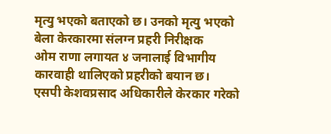मृत्यु भएको बताएको छ। उनको मृत्यु भएको बेला केरकारमा संलग्न प्रहरी निरीक्षक
ओम राणा लगायत ४ जनालाई विभागीय कारवाही थालिएको प्रहरीको बयान छ।
एसपी केशवप्रसाद अधिकारीले केरकार गरेको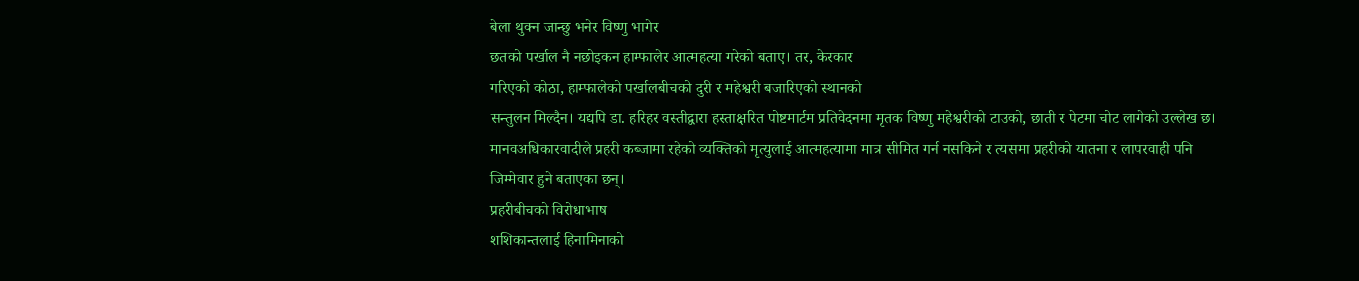बेला थुक्न जान्छु भनेर विष्णु भागेर
छतको पर्खाल नै नछोइकन हाम्फालेर आत्महत्या गरेको बताए। तर, केरकार
गरिएको कोठा, हाम्फालेको पर्खालबीचको दुरी र महेश्वरी बजारिएको स्थानको
सन्तुलन मिल्दैन। यद्यपि डा. हरिहर वस्तीद्वारा हस्ताक्षरित पोष्टमार्टम प्रतिवेदनमा मृतक विष्णु महेश्वरीको टाउको, छाती र पेटमा चोट लागेको उल्लेख छ। मानवअधिकारवादीले प्रहरी कब्जामा रहेको व्यक्तिको मृत्युलाई आत्महत्यामा मात्र सीमित गर्न नसकिने र त्यसमा प्रहरीको यातना र लापरवाही पनि जिम्मेवार हुने बताएका छन्।
प्रहरीबीचको विरोधाभाष
शशिकान्तलाई हिनामिनाको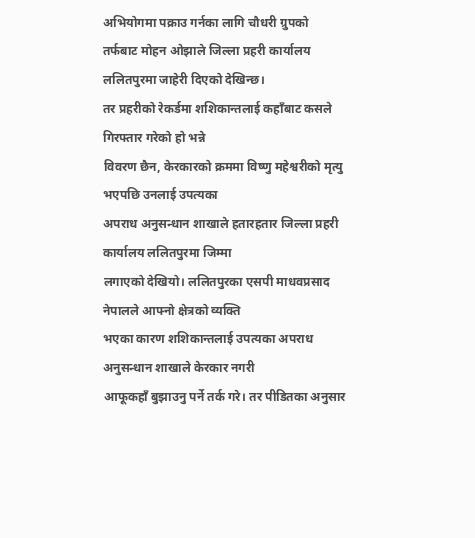अभियोगमा पक्राउ गर्नका लागि चौधरी ग्रुपको
तर्फबाट मोहन ओझाले जिल्ला प्रहरी कार्यालय ललितपुरमा जाहेरी दिएको देखिन्छ।
तर प्रहरीको रेकर्डमा शशिकान्तलाई कहाँबाट कसले गिरफ्तार गरेको हो भन्ने
विवरण छैन, केरकारको क्रममा विष्णु महेश्वरीको मृत्यु भएपछि उनलाई उपत्यका
अपराध अनुसन्धान शाखाले हतारहतार जिल्ला प्रहरी कार्यालय ललितपुरमा जिम्मा
लगाएको देखियो। ललितपुरका एसपी माधवप्रसाद नेपालले आफ्नो क्षेत्रको व्यक्ति
भएका कारण शशिकान्तलाई उपत्यका अपराध अनुसन्धान शाखाले केरकार नगरी
आफूकहाँ बुझाउनु पर्ने तर्क गरे। तर पीडितका अनुसार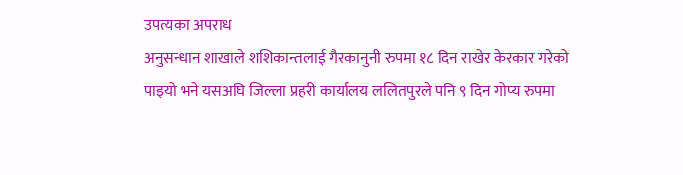उपत्यका अपराध
अनुसन्धान शाखाले शशिकान्तलाई गैरकानुनी रुपमा १८ दिन राखेर केरकार गरेको
पाइयो भने यसअघि जिल्ला प्रहरी कार्यालय ललितपुरले पनि ९ दिन गोप्य रुपमा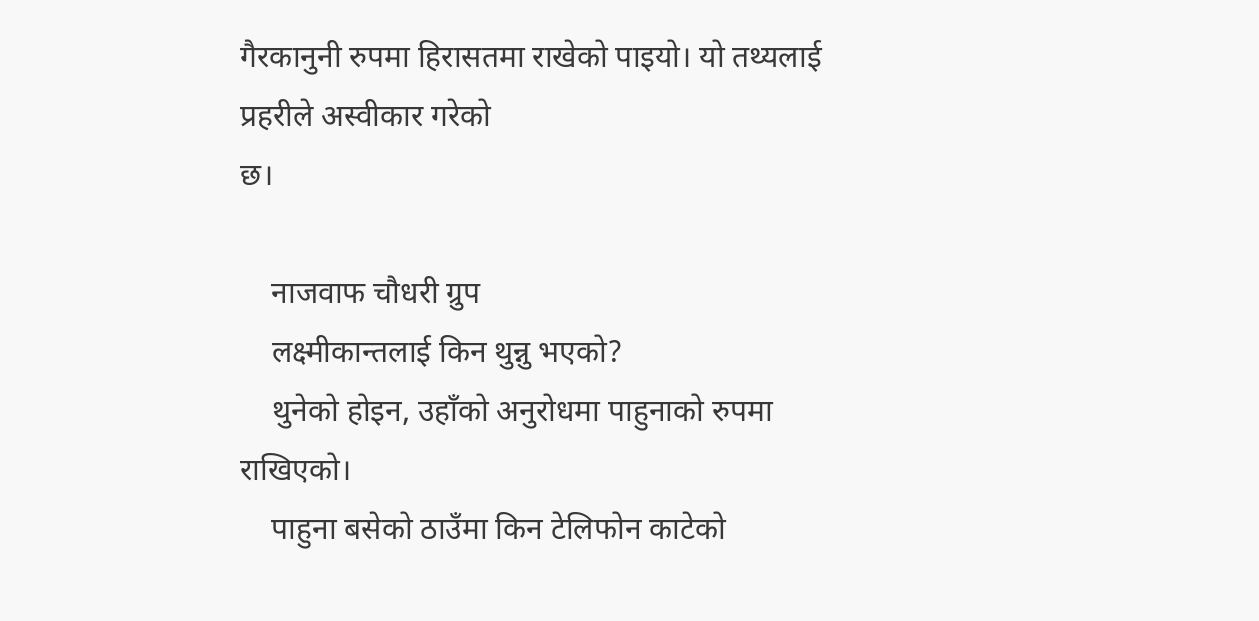गैरकानुनी रुपमा हिरासतमा राखेको पाइयो। यो तथ्यलाई प्रहरीले अस्वीकार गरेको
छ।

    नाजवाफ चौधरी ग्रुप
    लक्ष्मीकान्तलाई किन थुन्नु भएको?
    थुनेको होइन, उहाँको अनुरोधमा पाहुनाको रुपमा राखिएको।
    पाहुना बसेको ठाउँमा किन टेलिफोन काटेको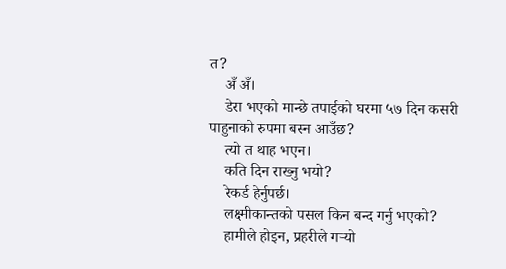त?
    अँ अँ।
    डेरा भएको मान्छे तपाईको घरमा ५७ दिन कसरी पाहुनाको रुपमा बस्न आउँछ?
    त्यो त थाह भएन।
    कति दिन राख्नु भयो?
    रेकर्ड हेर्नुपर्छ।
    लक्ष्मीकान्तको पसल किन बन्द गर्नु भएको?
    हामीले होइन, प्रहरीले गर्‍यो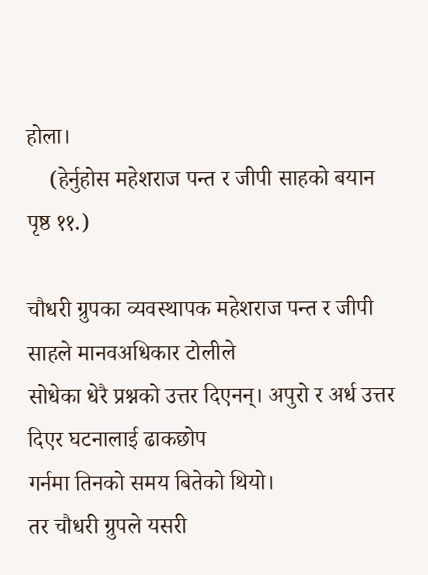होला।
    (हेर्नुहोस महेशराज पन्त र जीपी साहको बयान पृष्ठ ११.)

चौधरी ग्रुपका व्यवस्थापक महेशराज पन्त र जीपी साहले मानवअधिकार टोलीले
सोधेका धेरै प्रश्नको उत्तर दिएनन्। अपुरो र अर्ध उत्तर दिएर घटनालाई ढाकछोप
गर्नमा तिनको समय बितेको थियो।
तर चौधरी ग्रुपले यसरी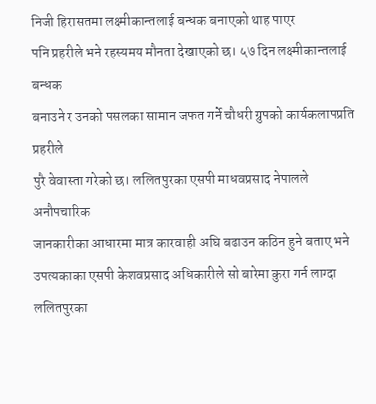निजी हिरासतमा लक्ष्मीकान्तलाई बन्धक बनाएको थाह पाएर
पनि प्रहरीले भने रहस्यमय मौनता देखाएको छ। ५७ दिन लक्ष्मीकान्तलाई बन्धक
बनाउने र उनको पसलका सामान जफत गर्ने चौधरी ग्रुपको कार्यकलापप्रति प्रहरीले
पुरै वेवास्ता गरेको छ। ललितपुरका एसपी माधवप्रसाद नेपालले अनौपचारिक
जानकारीका आधारमा मात्र कारवाही अघि बढाउन कठिन हुने बताए भने
उपत्यकाका एसपी केशवप्रसाद अधिकारीले सो बारेमा कुरा गर्न लाग्दा ललितपुरका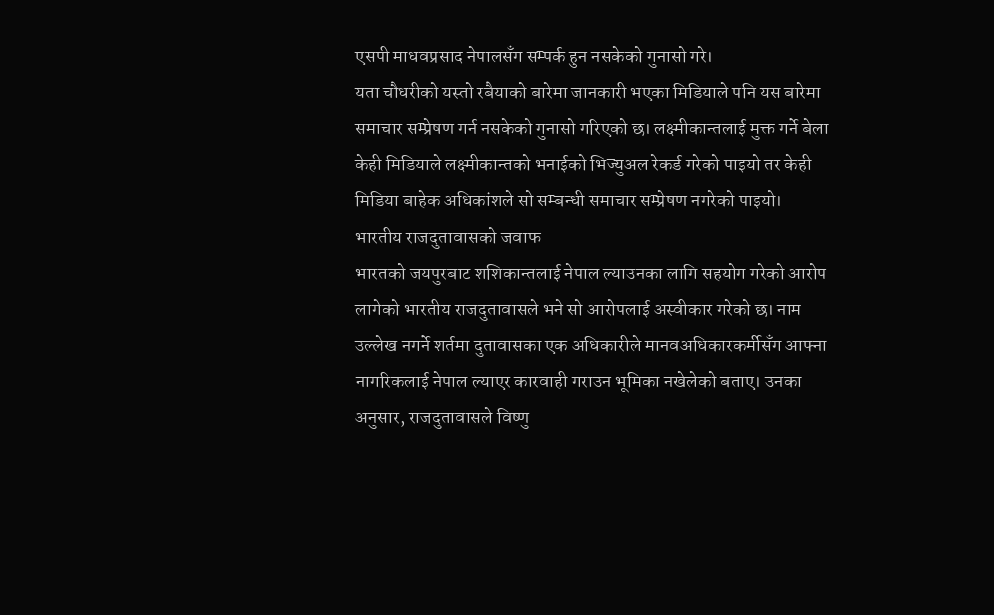एसपी माधवप्रसाद नेपालसँग सम्पर्क हुन नसकेको गुनासो गरे।
यता चौधरीको यस्तो रबैयाको बारेमा जानकारी भएका मिडियाले पनि यस बारेमा
समाचार सम्प्रेषण गर्न नसकेको गुनासो गरिएको छ। लक्ष्मीकान्तलाई मुक्त गर्ने बेला
केही मिडियाले लक्ष्मीकान्तको भनाईको भिज्युअल रेकर्ड गरेको पाइयो तर केही
मिडिया बाहेक अधिकांशले सो सम्बन्धी समाचार सम्प्रेषण नगरेको पाइयो।
भारतीय राजदुतावासको जवाफ
भारतको जयपुरबाट शशिकान्तलाई नेपाल ल्याउनका लागि सहयोग गरेको आरोप
लागेको भारतीय राजदुतावासले भने सो आरोपलाई अस्वीकार गरेको छ। नाम
उल्लेख नगर्ने शर्तमा दुतावासका एक अधिकारीले मानवअधिकारकर्मीसँग आफ्ना
नागरिकलाई नेपाल ल्याएर कारवाही गराउन भूमिका नखेलेको बताए। उनका
अनुसार, राजदुतावासले विष्णु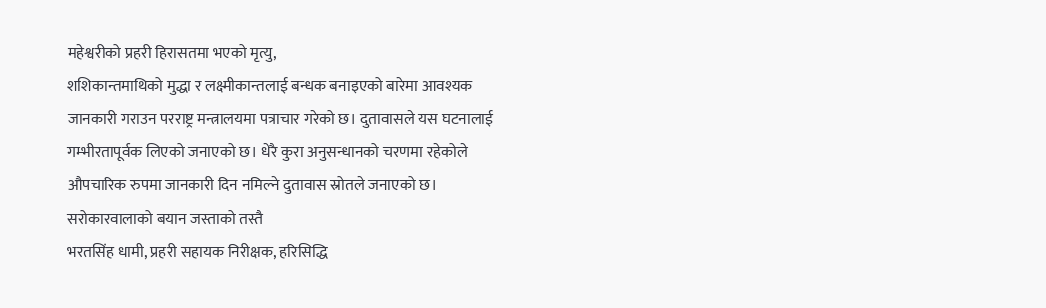महेश्वरीको प्रहरी हिरासतमा भएको मृत्यु,
शशिकान्तमाथिको मुद्धा र लक्ष्मीकान्तलाई बन्धक बनाइएको बारेमा आवश्यक
जानकारी गराउन परराष्ट्र मन्त्रालयमा पत्राचार गरेको छ। दुतावासले यस घटनालाई
गम्भीरतापूर्वक लिएको जनाएको छ। धेरै कुरा अनुसन्धानको चरणमा रहेकोले
औपचारिक रुपमा जानकारी दिन नमिल्ने दुतावास स्रोतले जनाएको छ।
सरोकारवालाको बयान जस्ताको तस्तै
भरतसिंह धामी, प्रहरी सहायक निरीक्षक, हरिसिद्धि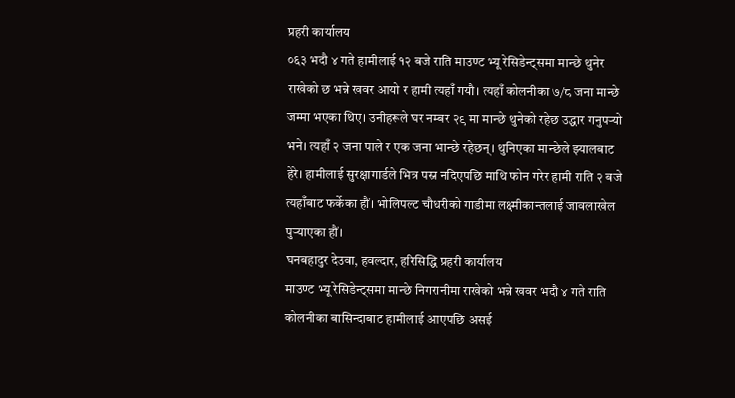प्रहरी कार्यालय
०६३ भदौ ४ गते हामीलाई १२ बजे राति माउण्ट भ्यू रेसिडेन्ट्समा मान्छे थुनेर
राखेको छ भन्ने खवर आयो र हामी त्यहाँ गयौ। त्यहाँ कोलनीका ७/८ जना मान्छे
जम्मा भएका थिए। उनीहरूले घर नम्बर २९ मा मान्छे थुनेको रहेछ उद्धार गनुपर्‍यो
भने। त्यहाँ २ जना पाले र एक जना भान्छे रहेछन्। थुनिएका मान्छेले झ्यालबाट
हेरे। हामीलाई सुरक्षागार्डले भित्र पस्न नदिएपछि माथि फोन गरेर हामी राति २ बजे
त्यहाँबाट फर्केका हौं। भोलिपल्ट चौधरीको गाडीमा लक्ष्मीकान्तलाई जावलाखेल
पुर्‍याएका हौं।
घनबहादुर देउवा, हवल्दार, हरिसिद्धि प्रहरी कार्यालय
माउण्ट भ्यू रेसिडेन्ट्समा मान्छे निगरानीमा राखेको भन्ने खवर भदौ ४ गते राति
कोलनीका बासिन्दाबाट हामीलाई आएपछि असई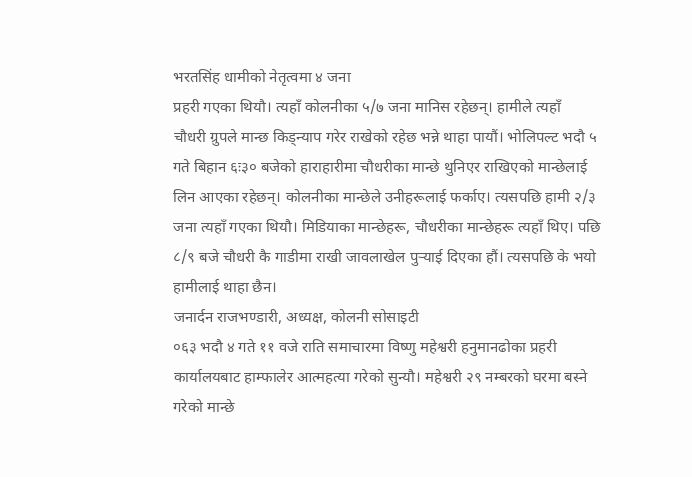भरतसिंह धामीको नेतृत्वमा ४ जना
प्रहरी गएका थियौ। त्यहाँ कोलनीका ५/७ जना मानिस रहेछन्। हामीले त्यहाँ
चौधरी ग्रुपले मान्छ किड्न्याप गरेर राखेको रहेछ भन्ने थाहा पायौं। भोलिपल्ट भदौ ५
गते बिहान ६ः३० बजेको हाराहारीमा चौधरीका मान्छे थुनिएर राखिएको मान्छेलाई
लिन आएका रहेछन्। कोलनीका मान्छेले उनीहरूलाई फर्काए। त्यसपछि हामी २/३
जना त्यहाँ गएका थियौ। मिडियाका मान्छेहरू, चौधरीका मान्छेहरू त्यहाँ थिए। पछि
८/९ बजे चौधरी कै गाडीमा राखी जावलाखेल पुर्‍याई दिएका हौं। त्यसपछि के भयो
हामीलाई थाहा छैन।
जनार्दन राजभण्डारी, अध्यक्ष, कोलनी सोसाइटी
०६३ भदौ ४ गते ११ वजे राति समाचारमा विष्णु महेश्वरी हनुमानढोका प्रहरी
कार्यालयबाट हाम्फालेर आत्महत्या गरेको सुन्यौ। महेश्वरी २९ नम्बरको घरमा बस्ने
गरेको मान्छे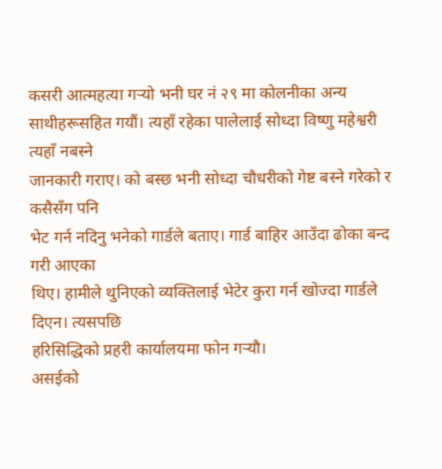कसरी आत्महत्या गर्‍यो भनी घर नं २९ मा कोलनीका अन्य
साथीहरूसहित गयौं। त्यहाँ रहेका पालेलाई सोध्दा विष्णु महेश्वरी त्यहाँ नबस्ने
जानकारी गराए। को बस्छ भनी सोध्दा चौधरीको गेष्ट बस्ने गरेको र कसैसँग पनि
भेट गर्न नदिनु भनेको गार्डले बताए। गार्ड बाहिर आउँदा ढोका बन्द गरी आएका
थिए। हामीले थुनिएको व्यक्तिलाई भेटेर कुरा गर्न खोज्दा गार्डले दिएन। त्यसपछि
हरिसिद्धिको प्रहरी कार्यालयमा फोन गर्‍यौ।
असईको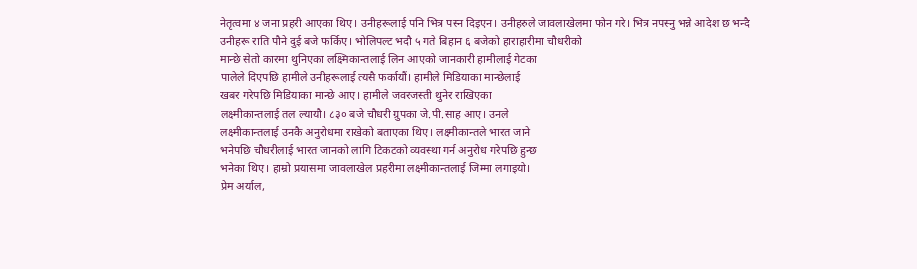नेतृत्वमा ४ जना प्रहरी आएका थिए। उनीहरूलाई पनि भित्र पस्न दिइएन। उनीहरुले जावलाखेलमा फोन गरे। भित्र नपस्नु भन्ने आदेश छ भन्दै उनीहरू राति पौने दुई बजे फर्किए। भोलिपल्ट भदौ ५ गते बिहान ६ बजेको हाराहारीमा चौधरीको
मान्छे सेतो कारमा थुनिएका लक्ष्मिकान्तलाई लिन आएको जानकारी हामीलाई गेटका
पालेले दिएपछि हामीले उनीहरूलाई त्यसै फर्कायौं। हामीले मिडियाका मान्छेलाई
खबर गरेपछि मिडियाका मान्छे आए। हामीले जवरजस्ती थुनेर राखिएका
लक्ष्मीकान्तलाई तल ल्यायौ। ८३० बजे चौधरी ग्रुपका जे.पी.साह आए। उनले
लक्ष्मीकान्तलाई उनकै अनुरोधमा राखेको बताएका थिए। लक्ष्मीकान्तले भारत जाने
भनेपछि चौधरीलाई भारत जानको लागि टिकटको व्यवस्था गर्न अनुरोध गरेपछि हुन्छ
भनेका थिए। हाम्रो प्रयासमा जावलाखेल प्रहरीमा लक्ष्मीकान्तलाई जिम्मा लगाइयो।
प्रेम अर्याल,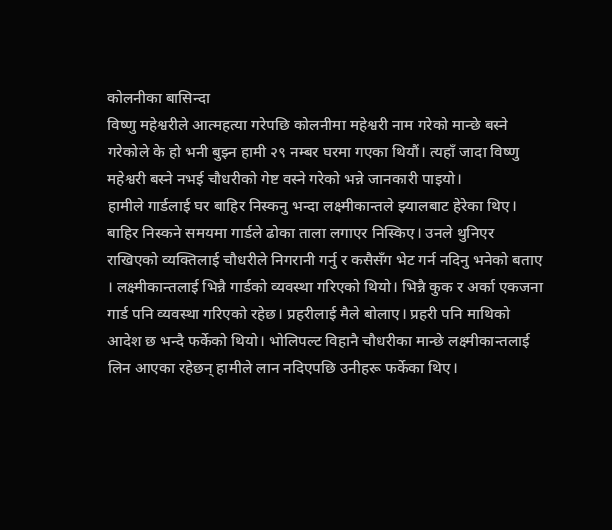कोलनीका बासिन्दा
विष्णु महेश्वरीले आत्महत्या गरेपछि कोलनीमा महेश्वरी नाम गरेको मान्छे बस्ने
गरेकोले के हो भनी बुझ्न हामी २९ नम्बर घरमा गएका थियौं। त्यहाँ जादा विष्णु
महेश्वरी बस्ने नभई चौधरीको गेष्ट वस्ने गरेको भन्ने जानकारी पाइयो।
हामीले गार्डलाई घर बाहिर निस्कनु भन्दा लक्ष्मीकान्तले झ्यालबाट हेरेका थिए।
बाहिर निस्कने समयमा गार्डले ढोका ताला लगाएर निस्किए। उनले थुनिएर
राखिएको व्यक्तिलाई चौधरीले निगरानी गर्नु र कसैसँग भेट गर्न नदिनु भनेको बताए
। लक्ष्मीकान्तलाई भिन्नै गार्डको व्यवस्था गरिएको थियो। भिन्नै कुक र अर्का एकजना
गार्ड पनि व्यवस्था गरिएको रहेछ। प्रहरीलाई मैले बोलाए। प्रहरी पनि माथिको
आदेश छ भन्दै फर्केको थियो। भोलिपल्ट विहानै चौधरीका मान्छे लक्ष्मीकान्तलाई
लिन आएका रहेछन् हामीले लान नदिएपछि उनीहरू फर्केका थिए।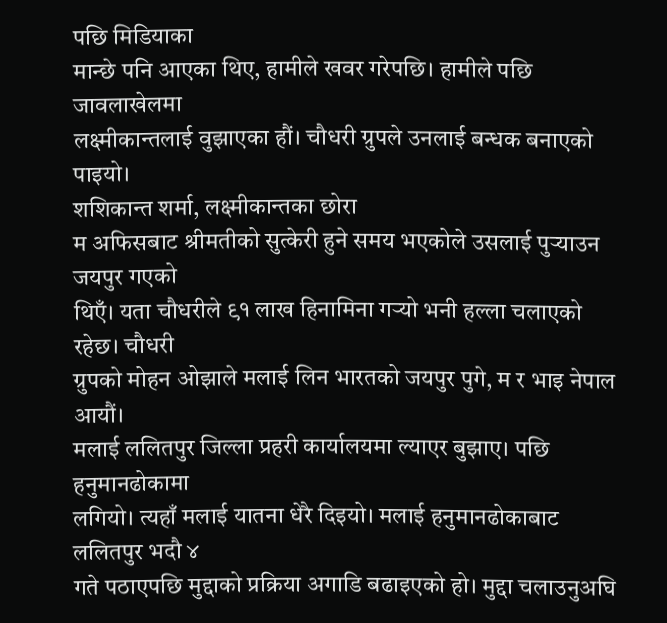पछि मिडियाका
मान्छे पनि आएका थिए, हामीले खवर गरेपछि। हामीले पछि जावलाखेलमा
लक्ष्मीकान्तलाई वुझाएका हौं। चौधरी ग्रुपले उनलाई बन्धक बनाएको पाइयो।
शशिकान्त शर्मा, लक्ष्मीकान्तका छोरा
म अफिसबाट श्रीमतीको सुत्केरी हुने समय भएकोले उसलाई पुर्‍याउन जयपुर गएको
थिएँ। यता चौधरीले ९१ लाख हिनामिना गर्‍यो भनी हल्ला चलाएको रहेछ। चौधरी
ग्रुपको मोहन ओझाले मलाई लिन भारतको जयपुर पुगे, म र भाइ नेपाल आयौं।
मलाई ललितपुर जिल्ला प्रहरी कार्यालयमा ल्याएर बुझाए। पछि हनुमानढोकामा
लगियो। त्यहाँ मलाई यातना धेरै दिइयो। मलाई हनुमानढोकाबाट ललितपुर भदौ ४
गते पठाएपछि मुद्दाको प्रक्रिया अगाडि बढाइएको हो। मुद्दा चलाउनुअघि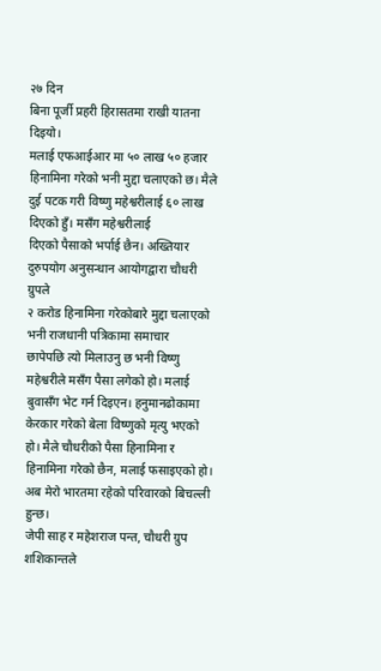२७ दिन
बिना पूर्जी प्रहरी हिरासतमा राखी यातना दिइयो।
मलाई एफआईआर मा ५० लाख ५० हजार हिनामिना गरेको भनी मुद्दा चलाएको छ। मैले दुई पटक गरी विष्णु महेश्वरीलाई ६० लाख दिएको हुँ। मसँग महेश्वरीलाई
दिएको पैसाको भर्पाई छैन। अख्तियार दुरुपयोग अनुसन्धान आयोगद्वारा चौधरी ग्रुपले
२ करोड हिनामिना गरेकोबारे मुद्दा चलाएको भनी राजधानी पत्रिकामा समाचार
छापेपछि त्यो मिलाउनु छ भनी विष्णु महेश्वरीले मसँग पैसा लगेको हो। मलाई
बुवासँग भेट गर्न दिइएन। हनुमानढोकामा केरकार गरेको बेला विष्णुको मृत्यु भएको
हो। मैले चौधरीको पैसा हिनामिना र हिनामिना गरेको छैन, मलाई फसाइएको हो।
अब मेरो भारतमा रहेको परिवारको बिचल्ली हुन्छ।
जेपी साह र महेशराज पन्त, चौधरी ग्रुप
शशिकान्तले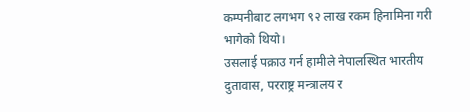कम्पनीबाट लगभग ९२ लाख रकम हिनामिना गरी भागेको थियो।
उसलाई पक्राउ गर्न हामीले नेपालस्थित भारतीय दुतावास, परराष्ट्र मन्त्रालय र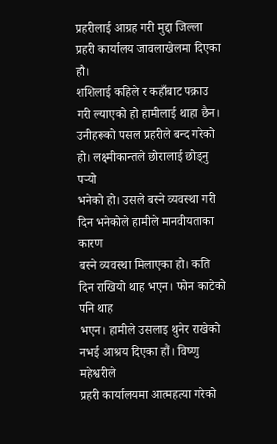प्रहरीलाई आग्रह गरी मुद्दा जिल्ला प्रहरी कार्यालय जावलाखेलमा दिएका हौ।
शशिलाई कहिले र कहाँबाट पक्राउ गरी ल्याएको हो हामीलाई थाहा छैन।
उनीहरूको पसल प्रहरीले बन्द गरेको हो। लक्ष्मीकान्तले छोरालाई छोड्नु पर्‍यो
भनेको हो। उसले बस्ने व्यवस्था गरी दिन भनेकोले हामीले मानवीयताका कारण
बस्ने व्यवस्था मिलाएका हो। कति दिन राखियो थाह भएन। फोन काटेको पनि थाह
भएन। हामीले उसलाइ थुनेर राखेको नभई आश्रय दिएका हौं। विष्णु महेश्वरीले
प्रहरी कार्यालयमा आत्महत्या गरेको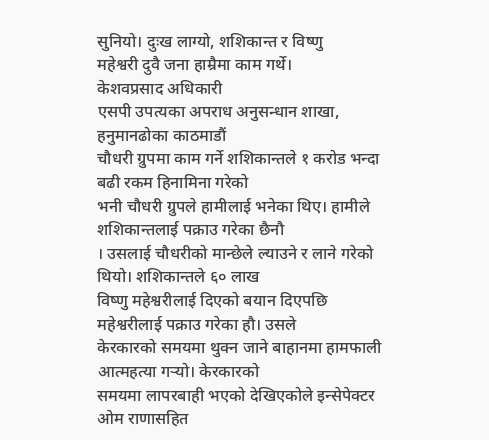सुनियो। दुःख लाग्यो, शशिकान्त र विष्णु
महेश्वरी दुवै जना हाम्रैमा काम गर्थे।
केशवप्रसाद अधिकारी
एसपी उपत्यका अपराध अनुसन्धान शाखा, हनुमानढोका काठमाडौं
चौधरी ग्रुपमा काम गर्ने शशिकान्तले १ करोड भन्दा बढी रकम हिनामिना गरेको
भनी चौधरी ग्रुपले हामीलाई भनेका थिए। हामीले शशिकान्तलाई पक्राउ गरेका छैनौ
। उसलाई चौधरीको मान्छेले ल्याउने र लाने गरेको थियो। शशिकान्तले ६० लाख
विष्णु महेश्वरीलाई दिएको बयान दिएपछि महेश्वरीलाई पक्राउ गरेका हौ। उसले
केरकारको समयमा थुक्न जाने बाहानमा हामफाली आत्महत्या गर्‍यो। केरकारको
समयमा लापरबाही भएको देखिएकोले इन्सेपेक्टर ओम राणासहित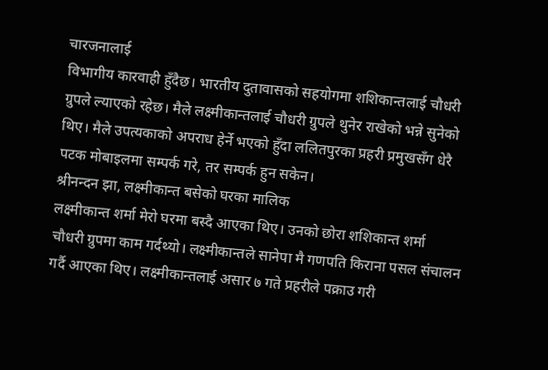चारजनालाई
विभागीय कारवाही हुँदैछ। भारतीय दुतावासको सहयोगमा शशिकान्तलाई चौधरी
ग्रुपले ल्याएको रहेछ। मैले लक्ष्मीकान्तलाई चौधरी ग्रुपले थुनेर राखेको भन्ने सुनेको
थिए। मैले उपत्यकाको अपराध हेर्ने भएको हुँदा ललितपुरका प्रहरी प्रमुखसँग धेरै
पटक मोबाइलमा सम्पर्क गरे, तर सम्पर्क हुन सकेन।
श्रीनन्दन झा, लक्ष्मीकान्त बसेको घरका मालिक
लक्ष्मीकान्त शर्मा मेरो घरमा बस्दै आएका थिए। उनको छोरा शशिकान्त शर्मा
चौधरी ग्रुपमा काम गर्दथ्यो। लक्ष्मीकान्तले सानेपा मै गणपति किराना पसल संचालन
गर्दै आएका थिए। लक्ष्मीकान्तलाई असार ७ गते प्रहरीले पक्राउ गरी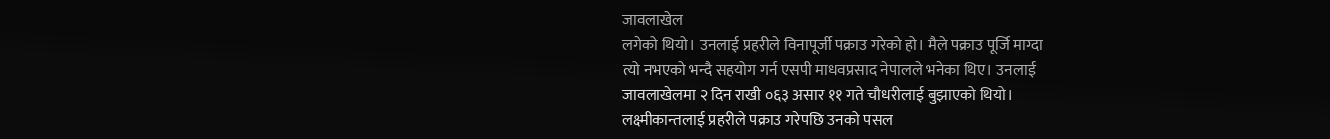जावलाखेल
लगेको थियो। उनलाई प्रहरीले विनापूर्जी पक्राउ गरेको हो। मैले पक्राउ पूर्जि माग्दा
त्यो नभएको भन्दै सहयोग गर्न एसपी माधवप्रसाद नेपालले भनेका थिए। उनलाई
जावलाखेलमा २ दिन राखी ०६३ असार ११ गते चौधरीलाई बुझाएको थियो।
लक्ष्मीकान्तलाई प्रहरीले पक्राउ गरेपछि उनको पसल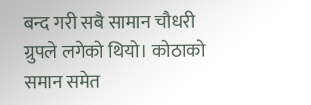बन्द गरी सबै सामान चौधरी
ग्रुपले लगेको थियो। कोठाको समान समेत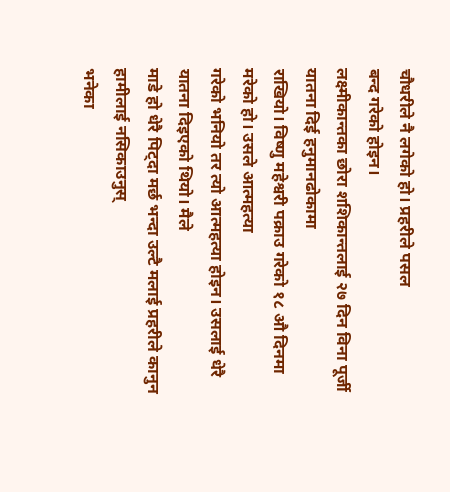चौधरीले नै लगेको हो। प्रहरीले पसल
बन्द गरेको होइन।
लक्ष्मीकान्तका छोरा शशिकान्तलाई २७ दिन विना पूर्जी यातना दिई हनुमानढोकामा
राखियो। विष्णु महेश्वरी पक्राउ गरेको १८ औ दिनमा मरेको हो। उसले आत्महत्या
गरेको भनियो तर त्यो आत्महत्या होइन। उसलाई धेरै यातना दिइएको थियो। मैले
माडे हो धेरै पिट्दा मर्छ भन्दा उल्टै मलाई प्रहरीले कानुन हामीलाई नसिकाउनुस्
भनेका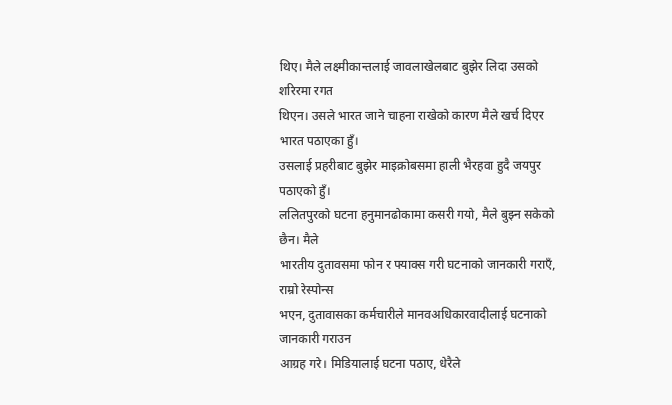थिए। मैले लक्ष्मीकान्तलाई जावलाखेलबाट बुझेर लिदा उसको शरिरमा रगत
थिएन। उसले भारत जाने चाहना राखेको कारण मैले खर्च दिएर भारत पठाएका हुँ।
उसलाई प्रहरीबाट बुझेर माइक्रोबसमा हाली भैरहवा हुदै जयपुर पठाएको हुँ।
ललितपुरको घटना हनुमानढोकामा कसरी गयो, मैले बुझ्न सकेको छैन। मैले
भारतीय दुतावसमा फोन र फ्याक्स गरी घटनाको जानकारी गराएँ, राम्रो रेस्पोन्स
भएन, दुतावासका कर्मचारीले मानवअधिकारवादीलाई घटनाको जानकारी गराउन
आग्रह गरे। मिडियालाई घटना पठाए, धेरैले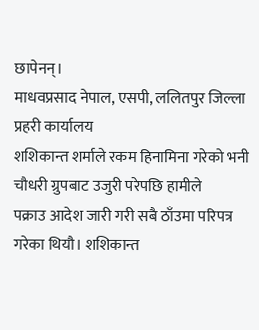छापेनन्।
माधवप्रसाद नेपाल, एसपी, ललितपुर जिल्ला प्रहरी कार्यालय
शशिकान्त शर्माले रकम हिनामिना गरेको भनी चौधरी ग्रुपबाट उजुरी परेपछि हामीले
पक्राउ आदेश जारी गरी सबै ठाँउमा परिपत्र गरेका थियौ। शशिकान्त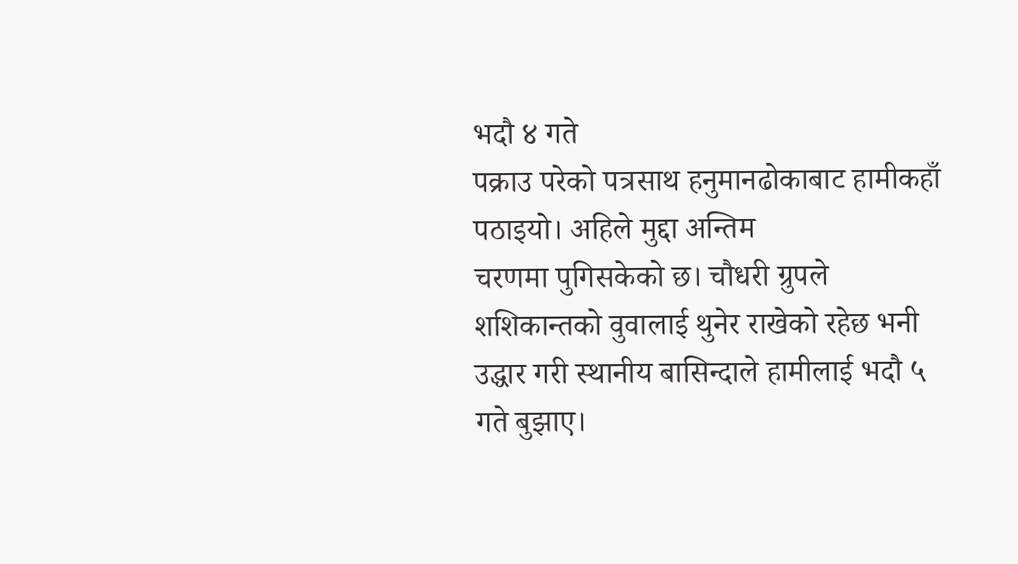भदौ ४ गते
पक्राउ परेको पत्रसाथ हनुमानढोकाबाट हामीकहाँ पठाइयो। अहिले मुद्दा अन्तिम
चरणमा पुगिसकेको छ। चौधरी ग्रुपले शशिकान्तको वुवालाई थुनेर राखेको रहेछ भनी
उद्धार गरी स्थानीय बासिन्दाले हामीलाई भदौ ५ गते बुझाए।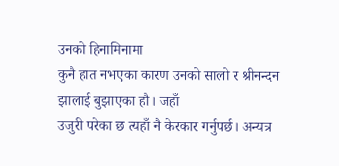उनको हिनामिनामा
कुनै हात नभएका कारण उनको सालो र श्रीनन्दन झालाई बुझाएका हौ। जहाँ
उजुरी परेका छ त्यहाँ नै केरकार गर्नुपर्छ। अन्यत्र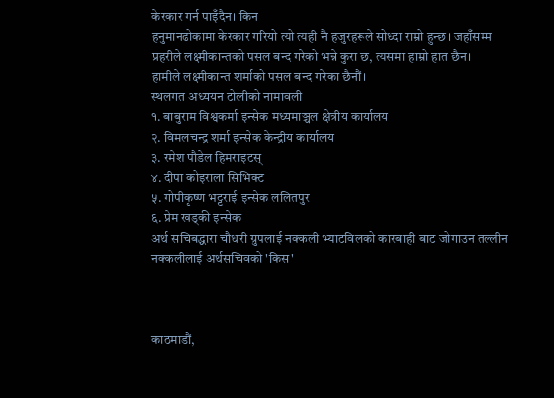केरकार गर्न पाइँदैन। किन
हनुमानढोकामा केरकार गरियो त्यो त्यही नै हजुरहरूले सोध्दा राम्रो हुन्छ। जहाँसम्म
प्रहरीले लक्ष्मीकान्तको पसल बन्द गरेको भन्ने कुरा छ, त्यसमा हाम्रो हात छैन।
हामीले लक्ष्मीकान्त शर्माको पसल बन्द गरेका छैनौं।
स्थलगत अध्ययन टोलीको नामावली
१. बाबुराम विश्वकर्मा इन्सेक मध्यमाञ्चल क्षेत्रीय कार्यालय
२. विमलचन्द्र शर्मा इन्सेक केन्द्रीय कार्यालय
३. रमेश पौडेल हिमराइटस्
४. दीपा कोइराला सिभिक्ट
५. गोपीकृष्ण भट्टराई इन्सेक ललितपुर
६. प्रेम खड्की इन्सेक
अर्थ सचिबद्धारा चौधरी ग्रुपलाई नक्कली भ्याटविलको कारबाही बाट जोगाउन तल्लीन
नक्कलीलाई अर्थसचिवको 'किस'



काठमाडौं,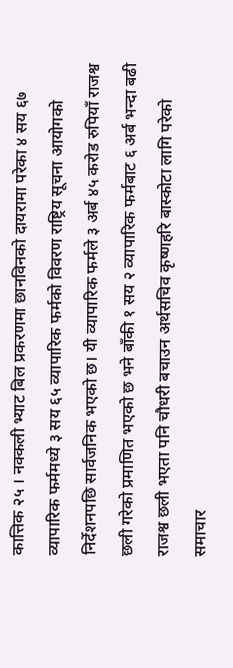कात्तिक २५ । नक्कली भ्याट बिल प्रकरणमा छानविनको दायरामा परेका ४ सय ६७ व्यापारिक फर्ममध्ये ३ सय ६५ व्यापारिक फर्मको विवरण राष्ट्रिय सूचना आयोगको निर्देशनपछि सार्वजनिक भएको छ। यी व्यापारिक फर्मले ३ अर्ब ४५ करोड रुपियाँ राजश्व छली गरेको प्रमाणित भएको छ भने बाँकी १ सय २ व्यापारिक फर्मबाट ६ अर्ब भन्दा बढी राजश्व छली भएता पनि चौधरी बचाउन अर्थसचिव कृष्णहरि बास्कोटा लागि परेको समाचार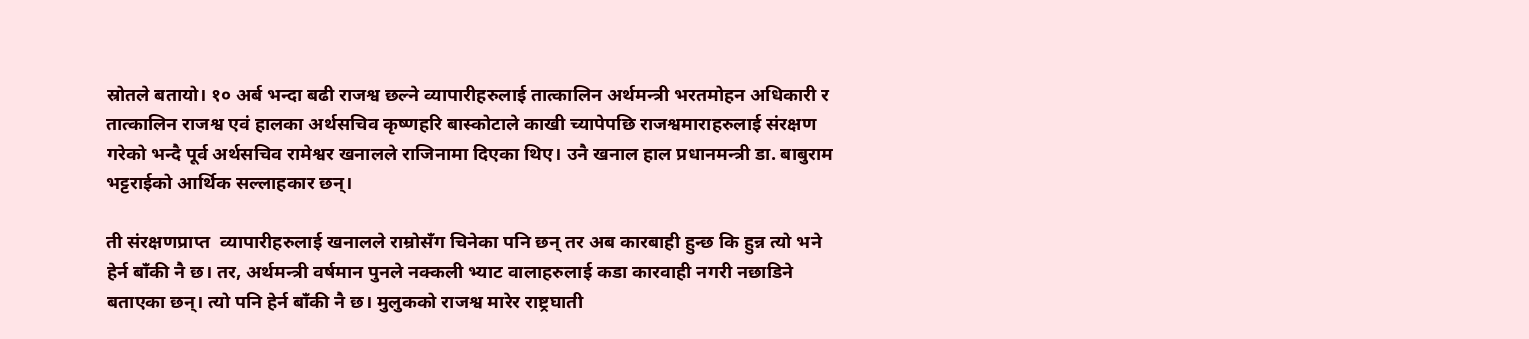स्रोतले बतायो। १० अर्ब भन्दा बढी राजश्व छल्ने व्यापारीहरुलाई तात्कालिन अर्थमन्त्री भरतमोहन अधिकारी र तात्कालिन राजश्व एवं हालका अर्थसचिव कृष्णहरि बास्कोटाले काखी च्यापेपछि राजश्वमाराहरुलाई संरक्षण गरेको भन्दै पूर्व अर्थसचिव रामेश्वर खनालले राजिनामा दिएका थिए। उनै खनाल हाल प्रधानमन्त्री डा. बाबुराम भट्टराईको आर्थिक सल्लाहकार छन्।

ती संरक्षणप्राप्त  व्यापारीहरुलाई खनालले राम्रोसँग चिनेका पनि छन् तर अब कारबाही हुन्छ कि हुन्न त्यो भने हेर्न बाँकी नै छ। तर, अर्थमन्त्री वर्षमान पुनले नक्कली भ्याट वालाहरुलाई कडा कारवाही नगरी नछाडिने बताएका छन्। त्यो पनि हेर्न बाँकी नै छ। मुलुकको राजश्व मारेर राष्ट्रघाती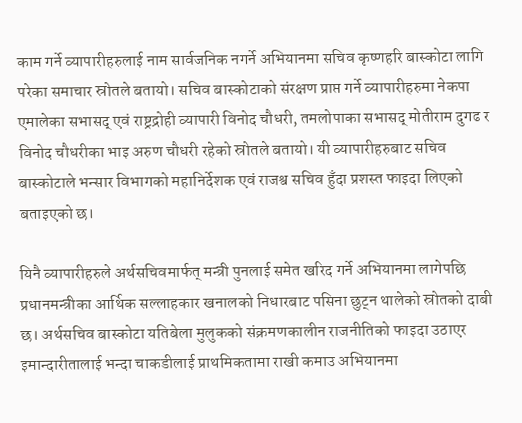काम गर्ने व्यापारीहरुलाई नाम सार्वजनिक नगर्ने अभियानमा सचिव कृष्णहरि बास्कोटा लागि परेका समाचार स्रोतले बतायो। सचिव बास्कोटाको संरक्षण प्राप्त गर्ने व्यापारीहरुमा नेकपा एमालेका सभासद् एवं राष्ट्रद्रोही व्यापारी विनोद चौधरी, तमलोपाका सभासद् मोतीराम दुगढ र विनोद चौधरीका भाइ अरुण चौधरी रहेको स्रोतले बतायो। यी व्यापारीहरुबाट सचिव बास्कोटाले भन्सार विभागको महानिर्देशक एवं राजश्व सचिव हुँदा प्रशस्त फाइदा लिएको बताइएको छ।

यिनै व्यापारीहरुले अर्थसचिवमार्फत् मन्त्री पुनलाई समेत खरिद गर्ने अभियानमा लागेपछि प्रधानमन्त्रीका आर्थिक सल्लाहकार खनालको निधारबाट पसिना छुट्न थालेको स्रोतको दाबी छ। अर्थसचिव बास्कोटा यतिबेला मुलुकको संक्रमणकालीन राजनीतिको फाइदा उठाएर इमान्दारीतालाई भन्दा चाकडीलाई प्राथमिकतामा राखी कमाउ अभियानमा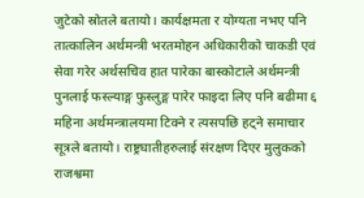जुटेको स्रोतले बतायो। कार्यक्षमता र योग्यता नभए पनि तात्कालिन अर्थमन्त्री भरतमोहन अधिकारीको चाकडी एवं सेवा गरेर अर्थसचिव हात पारेका बास्कोटाले अर्थमन्त्री पुनलाई फस्ल्याङ्ग फुस्लुङ्ग पारेर फाइदा लिए पनि बढीमा ६ महिना अर्थमन्त्रालयमा टिक्ने र त्यसपछि हट्ने समाचार सूत्रले बतायो। राष्ट्रघातीहरुलाई संरक्षण दिएर मुलुकको राजश्वमा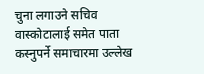चुना लगाउने सचिव वास्कोटालाई समेत पाता कस्नुपर्ने समाचारमा उल्लेख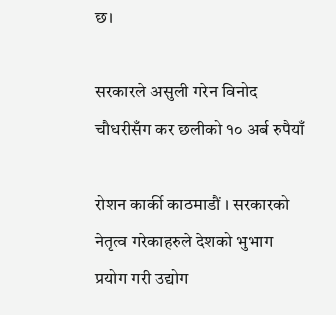छ।

सरकारले असुली गरेन विनोद चौधरीसँग कर छलीको १० अर्ब रुपैयाँ

रोशन कार्की काठमाडौं । सरकारको नेतृत्व गरेकाहरुले देशको भुभाग प्रयोग गरी उद्योग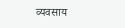व्यवसाय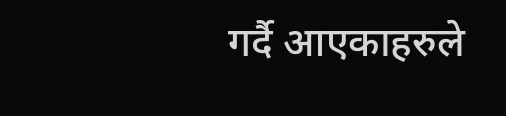गर्दै आएकाहरुले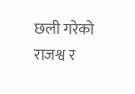छली गरेको राजश्व र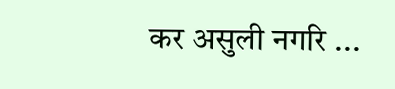कर असुली नगरि ...